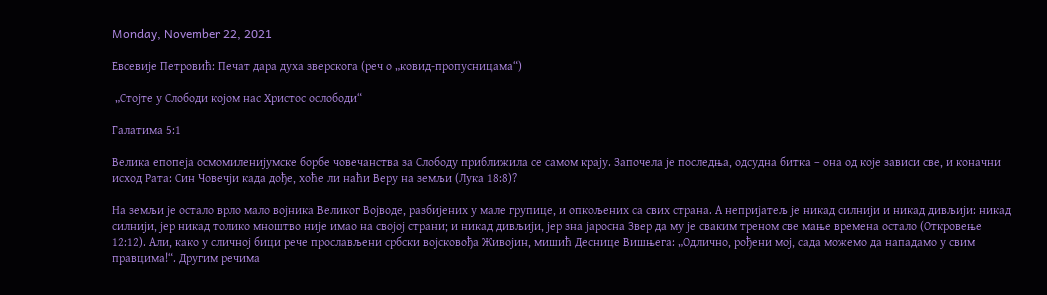Monday, November 22, 2021

Евсевије Петровић: Печат дара духа зверскога (реч о „ковид-пропусницама“)

 „Стојте у Слободи којом нас Христос ослободи“

Галатима 5:1

Велика епопеја осмомиленијумске борбе човечанства за Слободу приближила се самом крају. Започела је последња, одсудна битка – она од које зависи све, и коначни исход Рата: Син Човечји када дође, хоће ли наћи Веру на земљи (Лука 18:8)?

На земљи је остало врло мало војника Великог Војводе, разбијених у мале групице, и опкољених са свих страна. А непријатељ је никад силнији и никад дивљији: никад силнији, јер никад толико мноштво није имао на својој страни; и никад дивљији, јер зна јаросна Звер да му је сваким треном све мање времена остало (Откровење 12:12). Али, како у сличној бици рече прослављени србски војсковођа Живојин, мишић Деснице Вишњега: „Одлично, рођени мој, сада можемо да нападамо у свим правцима!“. Другим речима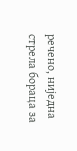речено, ниједна стрела бораца за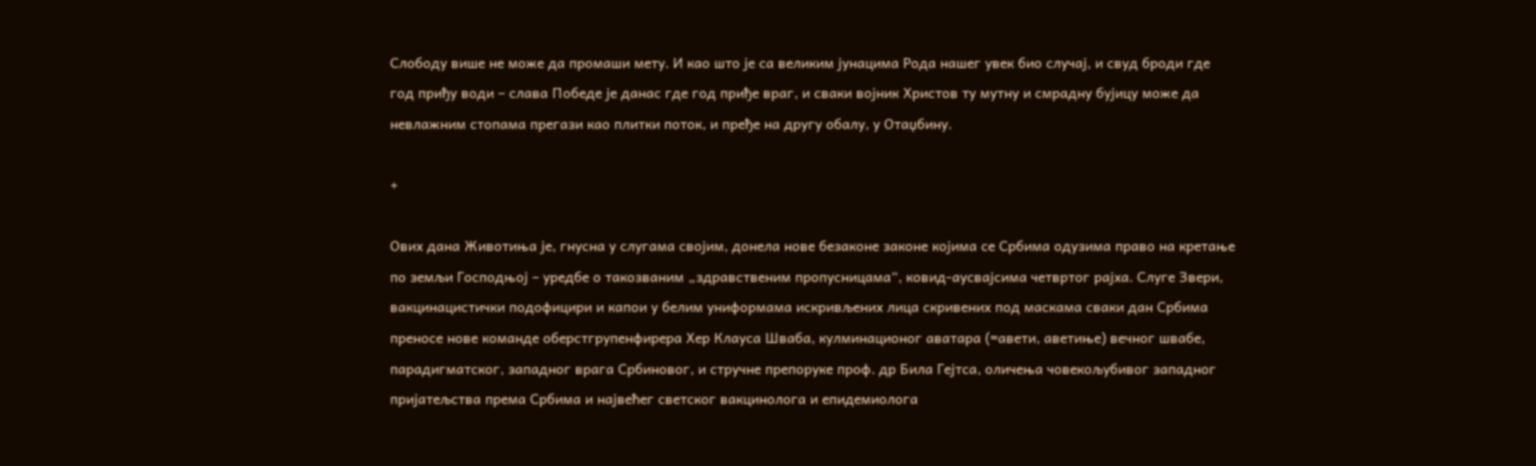Слободу више не може да промаши мету. И као што је са великим јунацима Рода нашег увек био случај, и свуд броди где год приђу води – слава Победе је данас где год приђе враг, и сваки војник Христов ту мутну и смрадну бујицу може да невлажним стопама прегази као плитки поток, и пређе на другу обалу, у Отаџбину.

+

Ових дана Животиња је, гнусна у слугама својим, донела нове безаконе законе којима се Србима одузима право на кретање по земљи Господњој – уредбе о такозваним „здравственим пропусницама“, ковид-аусвајсима четвртог рајха. Слуге Звери, вакцинацистички подофицири и капои у белим униформама искривљених лица скривених под маскама сваки дан Србима преносе нове команде оберстгрупенфирера Хер Клауса Шваба, кулминационог аватара (=авети, аветиње) вечног швабе, парадигматског, западног врага Србиновог, и стручне препоруке проф. др Била Гејтса, оличења човекољубивог западног пријатељства према Србима и највећег светског вакцинолога и епидемиолога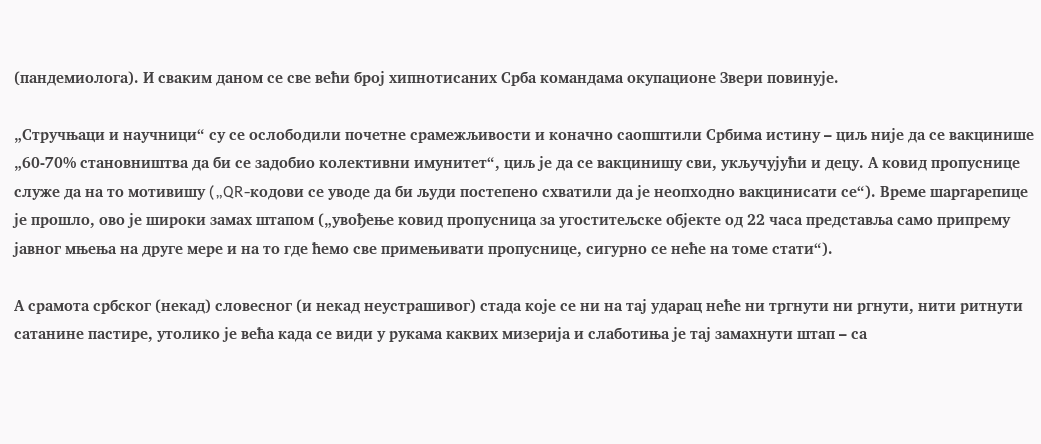(пандемиолога). И сваким даном се све већи број хипнотисаних Срба командама окупационе Звери повинује.

„Стручњаци и научници“ су се ослободили почетне срамежљивости и коначно саопштили Србима истину – циљ није да се вакцинише „60-70% становништва да би се задобио колективни имунитет“, циљ је да се вакцинишу сви, укључујући и децу. А ковид пропуснице служе да на то мотивишу („QR-кодови се уводе да би људи постепено схватили да је неопходно вакцинисати се“). Време шаргарепице је прошло, ово је широки замах штапом („увођење ковид пропусница за угоститељске објекте од 22 часа представља само припрему јавног мњења на друге мере и на то где ћемо све примењивати пропуснице, сигурно се неће на томе стати“).

А срамота србског (некад) словесног (и некад неустрашивог) стада које се ни на тај ударац неће ни тргнути ни ргнути, нити ритнути сатанине пастире, утолико је већа када се види у рукама каквих мизерија и слаботиња је тај замахнути штап – са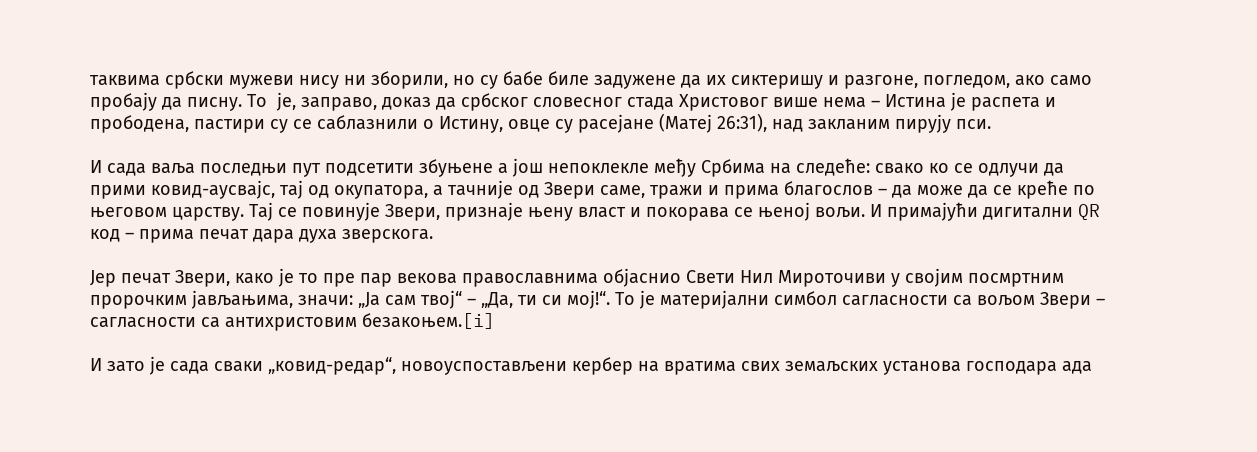таквима србски мужеви нису ни зборили, но су бабе биле задужене да их сиктеришу и разгоне, погледом, ако само пробају да писну. То  је, заправо, доказ да србског словесног стада Христовог више нема – Истина је распета и прободена, пастири су се саблазнили о Истину, овце су расејане (Матеј 26:31), над закланим пирују пси.

И сада ваља последњи пут подсетити збуњене а још непоклекле међу Србима на следеће: свако ко се одлучи да прими ковид-аусвајс, тај од окупатора, а тачније од Звери саме, тражи и прима благослов – да може да се креће по његовом царству. Тај се повинује Звери, признаје њену власт и покорава се њеној вољи. И примајући дигитални QR код – прима печат дара духа зверскога.

Јер печат Звери, како је то пре пар векова православнима објаснио Свети Нил Мироточиви у својим посмртним пророчким јављањима, значи: „Ја сам твој“ – „Да, ти си мој!“. То је материјални симбол сагласности са вољом Звери – сагласности са антихристовим безакоњем.[i]

И зато је сада сваки „ковид-редар“, новоуспостављени кербер на вратима свих земаљских установа господара ада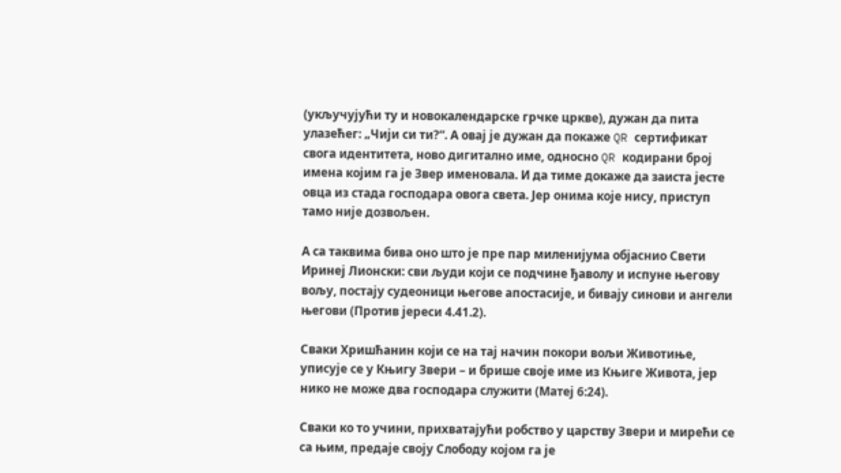(укључујући ту и новокалендарске грчке цркве), дужан да пита улазећег: „Чији си ти?“. А овај је дужан да покаже QR сертификат свога идентитета, ново дигитално име, односно QR кодирани број имена којим га је Звер именовала. И да тиме докаже да заиста јесте овца из стада господара овога света. Јер онима које нису, приступ тамо није дозвољен.

А са таквима бива оно што је пре пар миленијума објаснио Свети Иринеј Лионски: сви људи који се подчине ђаволу и испуне његову вољу, постају судеоници његове апостасије, и бивају синови и ангели његови (Против јереси 4.41.2).

Сваки Хришћанин који се на тај начин покори вољи Животиње, уписује се у Књигу Звери – и брише своје име из Књиге Живота, јер нико не може два господара служити (Матеј 6:24).

Сваки ко то учини, прихватајући робство у царству Звери и мирећи се са њим, предаје своју Слободу којом га је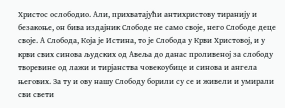Христос ослободио. Али, прихватајући антихристову тиранију и безакоње, он бива издајник Слободе не само своје, него Слободе деце своје. А Слобода, Која је Истина, то је Слобода у Крви Христовој, и у крви свих синова људских од Авеља до данас проливеној за слободу творевине од лажи и тирјанства човекоубице и синова и ангела његових. За ту и ову нашу Слободу борили су се и живели и умирали сви свети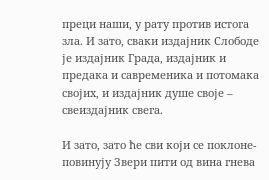преци наши, у рату против истога зла. И зато, сваки издајник Слободе је издајник Града, издајник и предака и савременика и потомака својих, и издајник душе своје – свеиздајник свега.

И зато, зато ће сви који се поклоне-повинују Звери пити од вина гнева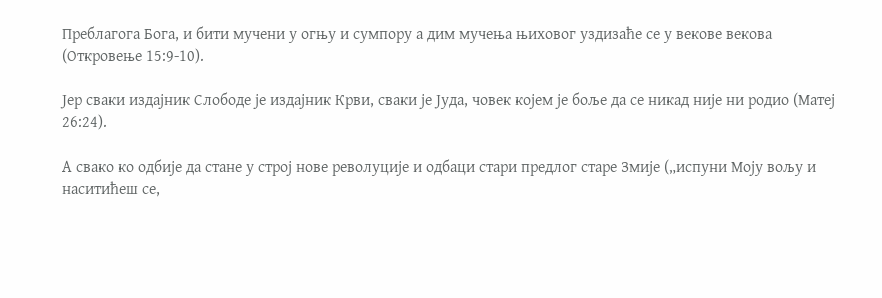Преблагога Бога, и бити мучени у огњу и сумпору а дим мучења њиховог уздизаће се у векове векова (Откровење 15:9-10).

Јер сваки издајник Слободе је издајник Крви, сваки је Јуда, човек којем је боље да се никад није ни родио (Матеј 26:24).

А свако ко одбије да стане у строј нове револуције и одбаци стари предлог старе Змије („испуни Моју вољу и наситићеш се,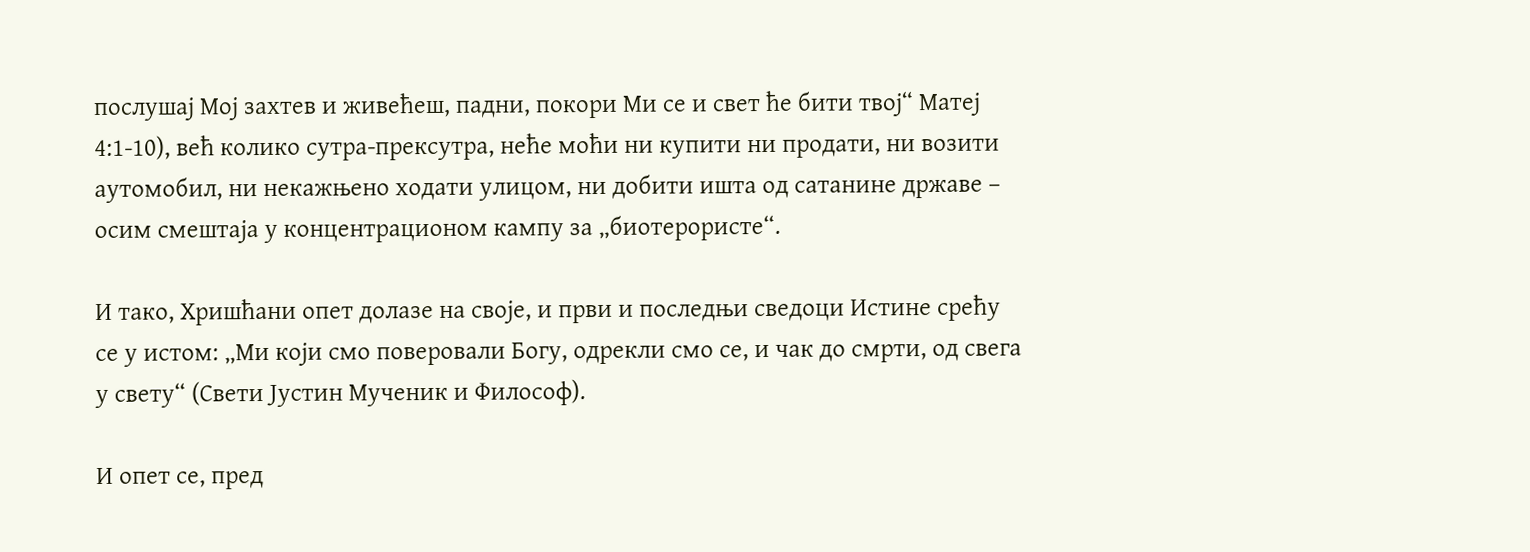послушај Мој захтев и живећеш, падни, покори Ми се и свет ће бити твој“ Матеј 4:1-10), већ колико сутра-прексутра, неће моћи ни купити ни продати, ни возити аутомобил, ни некажњено ходати улицом, ни добити ишта од сатанине државе – осим смештаја у концентрационом кампу за „биотерористе“.

И тако, Хришћани опет долазе на своје, и први и последњи сведоци Истине срећу се у истом: „Ми који смо поверовали Богу, одрекли смо се, и чак до смрти, од свега у свету“ (Свети Јустин Мученик и Философ).

И опет се, пред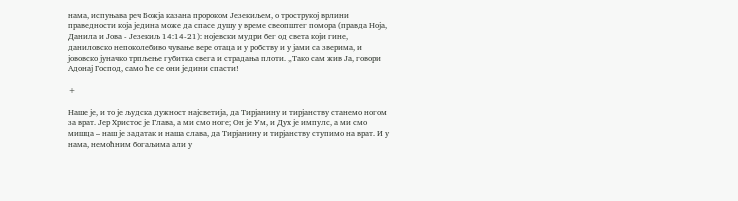нама, испуњава реч Божја казана пророком Језекиљем, о трострукој врлини праведности која једина може да спасе душу у време свеопштег помора (правда Ноја, Данила и Јова - Језекиљ 14:14-21): нојевски мудри бег од света који гине, даниловско непоколебиво чување вере отаца и у робству и у јами са зверима, и јововско јуначко трпљење губитка свега и страдања плоти. „Тако сам жив Ја, говори Адонај Господ, само ће се они једини спасти!

+

Наше је, и то је људска дужност најсветија, да Тирјанину и тирјанству станемо ногом за врат. Јер Христос је Глава, а ми смо ноге; Он је Ум, и Дух је импулс, а ми смо мишца – наш је задатак и наша слава, да Тирјанину и тирјанству ступимо на врат. И у нама, немоћним богаљима али у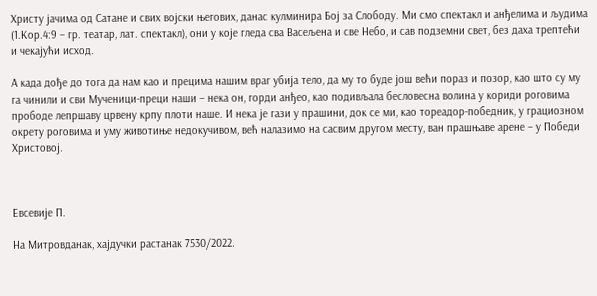Христу јачима од Сатане и свих војски његових, данас кулминира Бој за Слободу. Ми смо спектакл и анђелима и људима (1.Кор.4:9 – гр. театар, лат. спектакл), они у које гледа сва Васељена и све Небо, и сав подземни свет, без даха трептећи и чекајући исход.

А када дође до тога да нам као и прецима нашим враг убија тело, да му то буде још већи пораз и позор, као што су му га чинили и сви Мученици-преци наши – нека он, горди анђео, као подивљала бесловесна волина у кориди роговима прободе лепршаву црвену крпу плоти наше. И нека је гази у прашини, док се ми, као тореадор-победник, у грациозном окрету роговима и уму животиње недокучивом, већ налазимо на сасвим другом месту, ван прашњаве арене – у Победи Христовој.



Евсевије П.

На Митровданак, хајдучки растанак 7530/2022.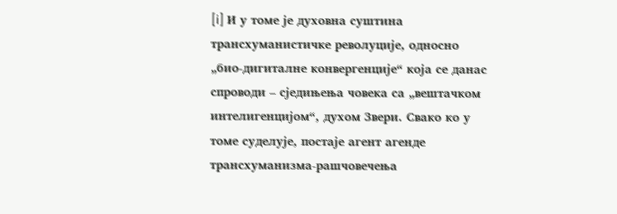[i] И у томе је духовна суштина трансхуманистичке револуције, односно „био-дигиталне конвергенције“ која се данас спроводи – сједињења човека са „вештачком интелигенцијом“, духом Звери. Свако ко у томе суделује, постаје агент агенде трансхуманизма-рашчовечења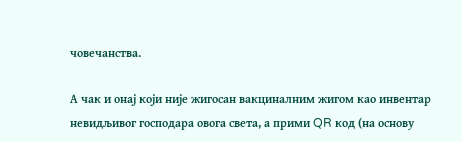човечанства.

А чак и онај који није жигосан вакциналним жигом као инвентар невидљивог господара овога света, а прими QR код (на основу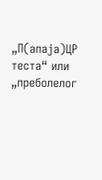„П(апаја)ЦР теста“ или „преболелог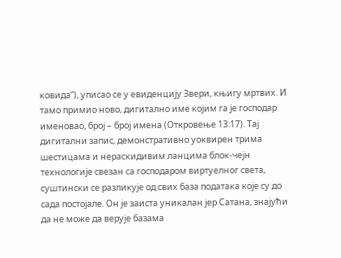ковида“), уписао се у евиденцију Звери, књигу мртвих. И тамо примио ново, дигитално име којим га је господар именовао, број – број имена (Откровење 13:17). Тај дигитални запис, демонстративно уоквирен трима шестицама и нераскидивим ланцима блок-чејн технологије свезан са господаром виртуелног света, суштински се разликује од свих база података које су до сада постојале. Он је заиста уникалан јер Сатана, знајући да не може да верује базама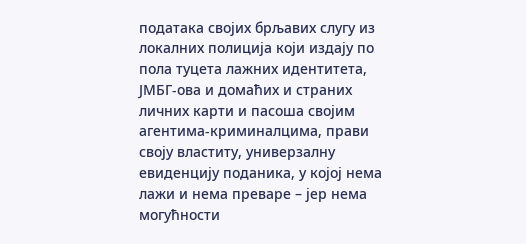података својих брљавих слугу из локалних полиција који издају по пола туцета лажних идентитета, ЈМБГ-ова и домаћих и страних личних карти и пасоша својим агентима-криминалцима, прави своју властиту, универзалну евиденцију поданика, у којој нема лажи и нема преваре – јер нема могућности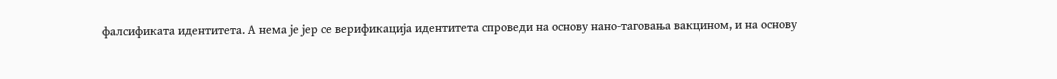фалсификата идентитета. А нема је јер се верификација идентитета спроведи на основу нано-таговања вакцином, и на основу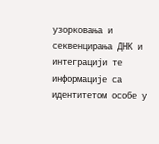узорковања и секвенцирања ДНК и интеграцији те информације са идентитетом особе у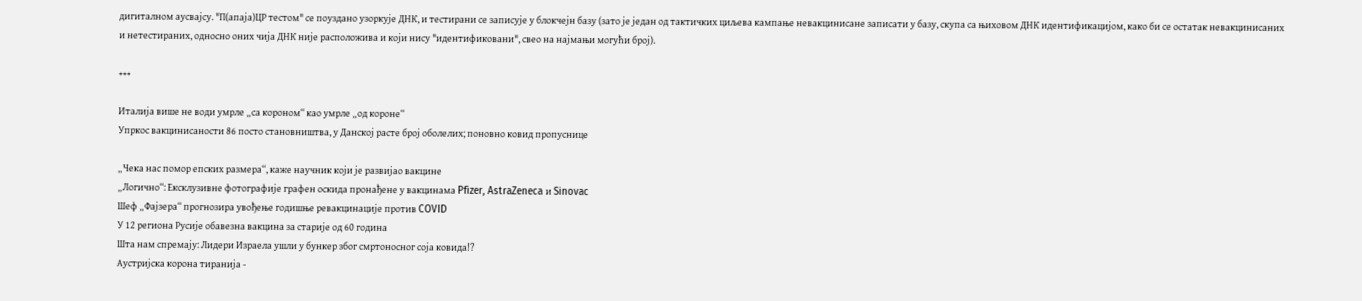дигиталном аусвајсу. "П(апаја)ЦР тестом" се поуздано узоркује ДНК, и тестирани се записује у блокчејн базу (зато је један од тактичких циљева кампање невакцинисане записати у базу, скупа са њиховом ДНК идентификацијом, како би се остатак невакцинисаних и нетестираних, односно оних чија ДНК није расположива и који нису "идентификовани", свео на најмањи могући број).

+++

Италија више не води умрле „са короном“ као умрле „од короне“
Упркос вакцинисаности 86 посто становништва, у Данској расте број оболелих; поновно ковид пропуснице

„Чека нас помор епских размера“, каже научник који је развијао вакцине
„Логично“: Ексклузивне фотографије графен оскида пронађене у вакцинама Pfizer, AstraZeneca и Sinovac
Шеф „Фајзера“ прогнозира увођење годишње ревакцинације против COVID
У 12 региона Русије обавезна вакцина за старије од 60 година
Шта нам спремају: Лидери Израела ушли у бункер због смртоносног соја ковида!?
Аустријска корона тиранија -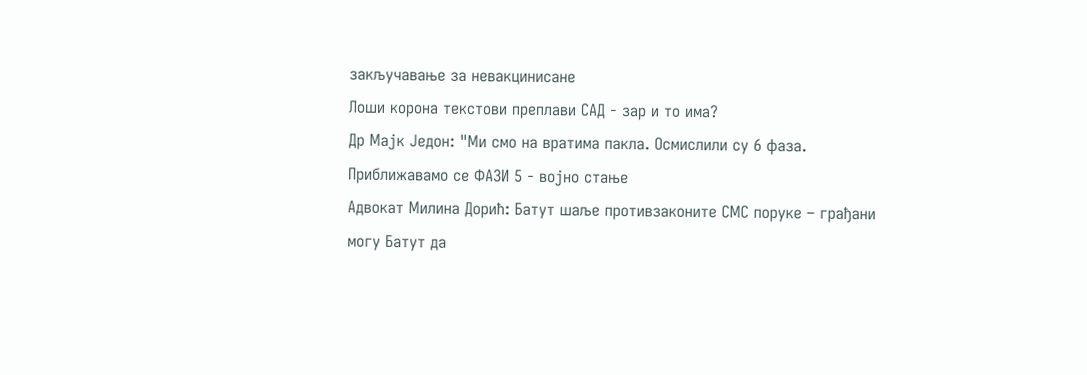закључавање за невакцинисане
Лоши корона текстови преплави САД - зар и то има?
Др Мајк Једон: "Ми смо на вратима пакла. Осмислили су 6 фаза. Приближавамо се ФАЗИ 5 - војно стање
Адвокат Милина Дорић: Батут шаље противзаконите СМС поруке – грађани могу Батут да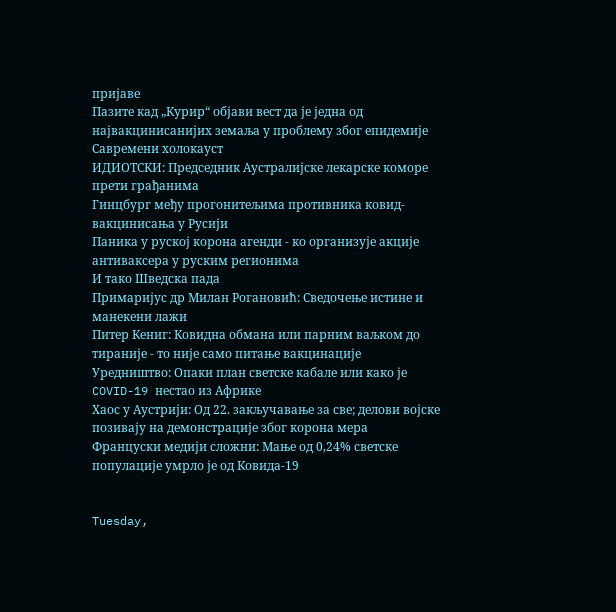пријаве
Пазите кад „Курир“ објави вест да је једна од највакцинисанијих земаља у проблему због епидемије
Савремени холокауст
ИДИОТСКИ: Председник Аустралијске лекарске коморе прети грађанима
Гинцбург међу прогонитељима противника ковид-вакцинисања у Русији
Паника у руској корона агенди - ко организује акције антиваксера у руским регионима
И тако Шведска пада
Примаријус др Милан Рогановић: Сведочење истине и манекени лажи
Питер Кениг: Ковидна обмана или парним ваљком до тираније - то није само питање вакцинације
Уредништво: Опаки план светске кабале или како је COVID-19 нестао из Африке
Хаос у Аустрији: Од 22. закључавање за све; делови војске позивају на демонстрације због корона мера
Француски медији сложни: Мање од 0,24% светске популације умрло је од Ковида-19


Tuesday,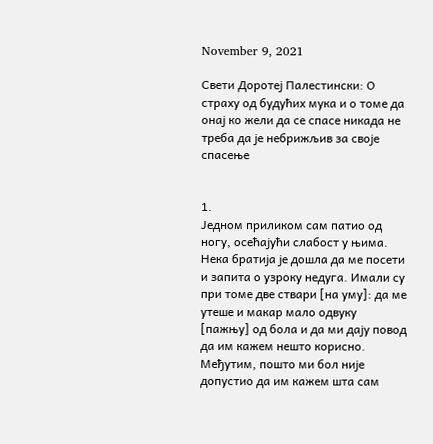November 9, 2021

Свети Доротеј Палестински: О страху од будућих мука и о томе да онај ко жели да се спасе никада не треба да је небрижљив за своје спасење


1.
Једном приликом сам патио од ногу, осећајући слабост у њима. Нека братија је дошла да ме посети и запита о узроку недуга. Имали су при томе две ствари [на уму]: да ме утеше и макар мало одвуку [пажњу] од бола и да ми дају повод да им кажем нешто корисно. Међутим, пошто ми бол није допустио да им кажем шта сам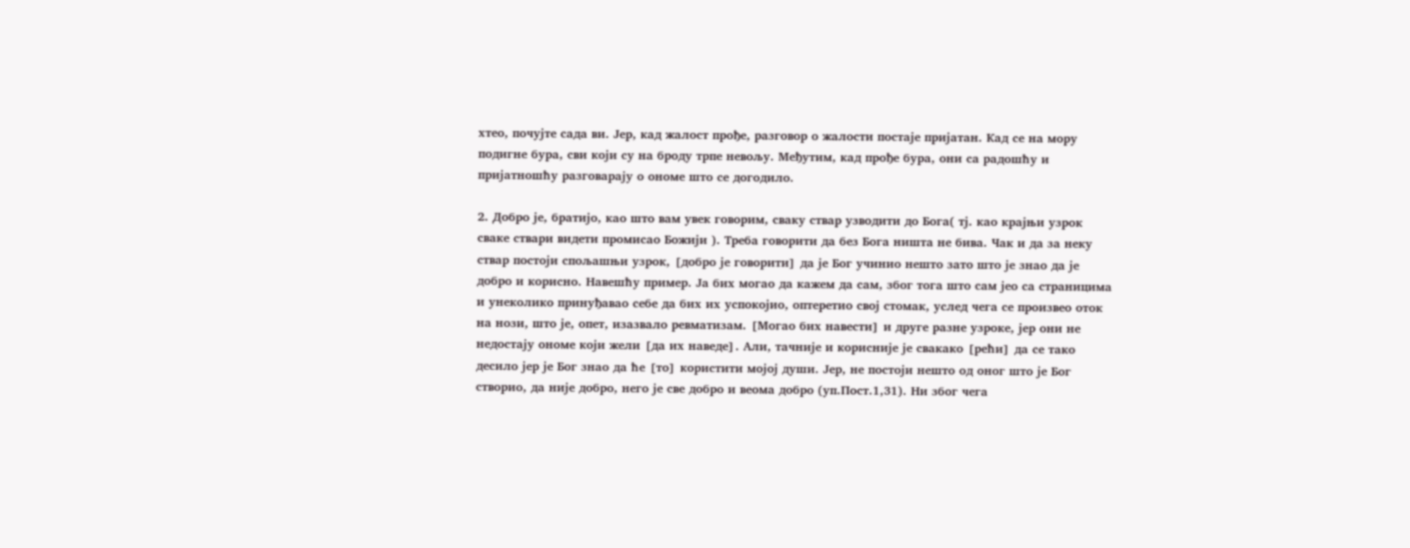хтео, почујте сада ви. Јер, кад жалост прође, разговор о жалости постаје пријатан. Кад се на мору подигне бура, сви који су на броду трпе невољу. Међутим, кад прође бура, они са радошћу и пријатношћу разговарају о ономе што се догодило.

2. Добро је, братијо, као што вам увек говорим, сваку ствар узводити до Бога( тј. као крајњи узрок сваке ствари видети промисао Божији ). Треба говорити да без Бога ништа не бива. Чак и да за неку ствар постоји спољашњи узрок, [добро је говорити] да је Бог учинио нешто зато што је знао да је добро и корисно. Навешћу пример. Ја бих могао да кажем да сам, због тога што сам јео са страницима и унеколико принуђавао себе да бих их успокојио, оптеретио свој стомак, услед чега се произвео оток на нози, што је, опет, изазвало ревматизам. [Могао бих навести] и друге разне узроке, јер они не недостају ономе који жели [да их наведе]. Али, тачније и корисније је свакако [рећи] да се тако десило јер је Бог знао да ће [то] користити мојој души. Јер, не постоји нешто од оног што је Бог створио, да није добро, него је све добро и веома добро (уп.Пост.1,31). Ни због чега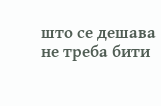што се дешава не треба бити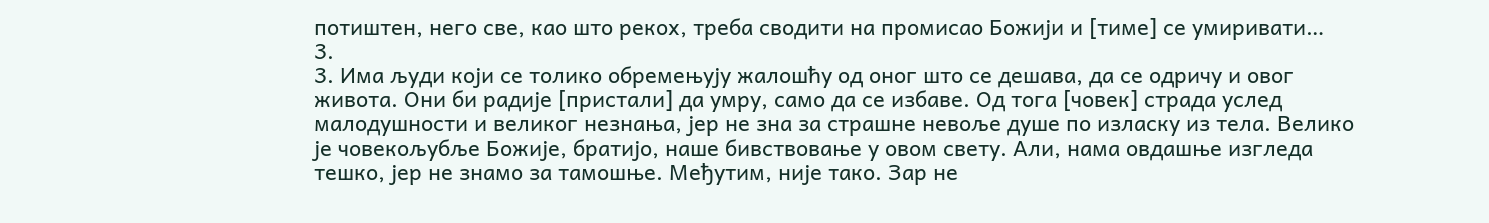потиштен, него све, као што рекох, треба сводити на промисао Божији и [тиме] се умиривати…
3.
3. Има људи који се толико обремењују жалошћу од оног што се дешава, да се одричу и овог живота. Они би радије [пристали] да умру, само да се избаве. Од тога [човек] страда услед малодушности и великог незнања, јер не зна за страшне невоље душе по изласку из тела. Велико је човекољубље Божије, братијо, наше бивствовање у овом свету. Али, нама овдашње изгледа тешко, јер не знамо за тамошње. Међутим, није тако. Зар не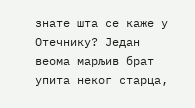знате шта се каже у Отечнику? Један веома марљив брат упита неког старца,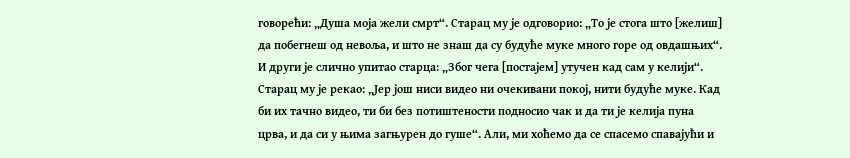говорећи: „Душа моја жели смрт“. Старац му је одговорио: „То је стога што [желиш] да побегнеш од невоља, и што не знаш да су будуће муке много горе од овдашњих“. И други је слично упитао старца: „Због чега [постајем] утучен кад сам у келији“. Старац му је рекао: „Јер још ниси видео ни очекивани покој, нити будуће муке. Кад би их тачно видео, ти би без потиштености подносио чак и да ти је келија пуна црва, и да си у њима загњурен до гуше“. Али, ми хоћемо да се спасемо спавајући и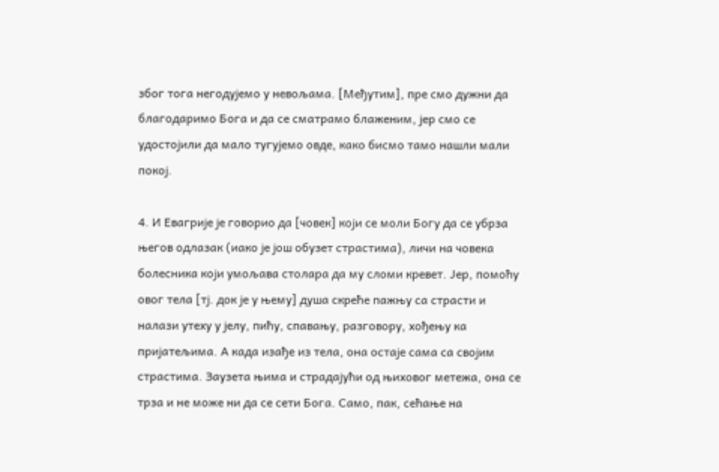због тога негодујемо у невољама. [Међутим], пре смо дужни да благодаримо Бога и да се сматрамо блаженим, јер смо се удостојили да мало тугујемо овде, како бисмо тамо нашли мали покој.

4. И Евагрије је говорио да [човек] који се моли Богу да се убрза његов одлазак (иако је још обузет страстима), личи на човека болесника који умољава столара да му сломи кревет. Јер, помоћу овог тела [тј. док је у њему] душа скреће пажњу са страсти и налази утеху у јелу, пићу, спавању, разговору, хођењу ка пријатељима. А када изађе из тела, она остаје сама са својим страстима. Заузета њима и страдајући од њиховог метежа, она се трза и не може ни да се сети Бога. Само, пак, сећање на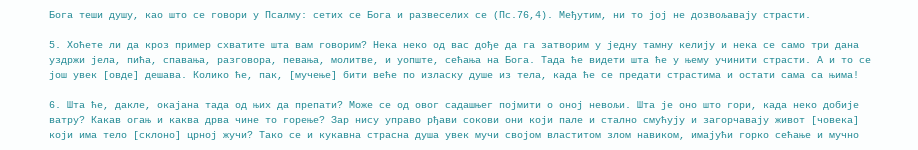Бога теши душу, као што се говори у Псалму: сетих се Бога и развеселих се (Пс.76,4). Међутим, ни то јој не дозвољавају страсти.

5. Хоћете ли да кроз пример схватите шта вам говорим? Нека неко од вас дође да га затворим у једну тамну келију и нека се само три дана уздржи јела, пића, спавања, разговора, певања, молитве, и уопште, сећања на Бога. Тада ће видети шта ће у њему учинити страсти. А и то се још увек [овде] дешава. Колико ће, пак, [мучење] бити веће по изласку душе из тела, када ће се предати страстима и остати сама са њима!

6. Шта ће, дакле, окајана тада од њих да препати? Може се од овог садашњег појмити о оној невољи. Шта је оно што гори, када неко добије ватру? Какав огањ и каква дрва чине то горење? Зар нису управо рђави сокови они који пале и стално смућују и загорчавају живот [човека] који има тело [склоно] црној жучи? Тако се и кукавна страсна душа увек мучи својом властитом злом навиком, имајући горко сећање и мучно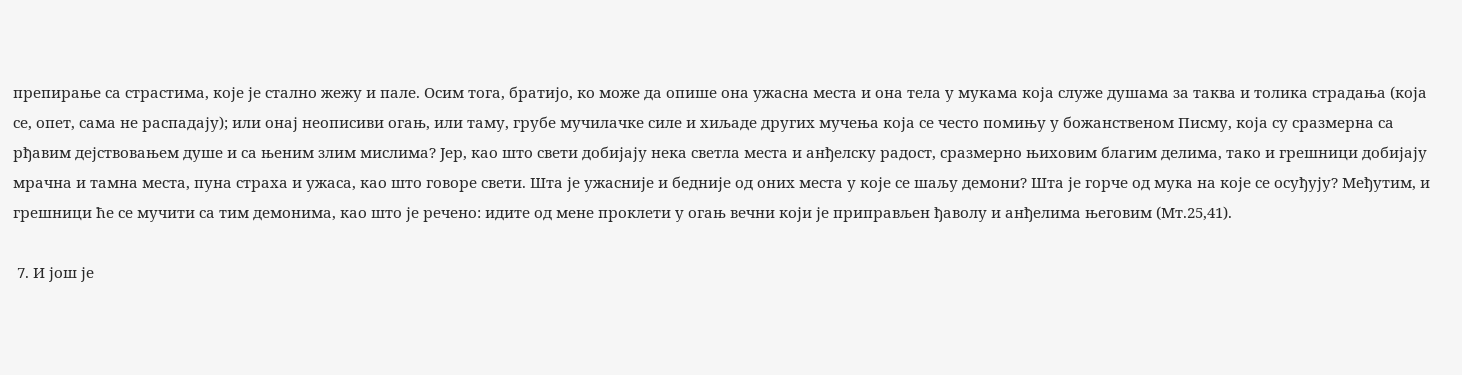препирање са страстима, које је стално жежу и пале. Осим тога, братијо, ко може да опише она ужасна места и она тела у мукама која служе душама за таква и толика страдања (која се, опет, сама не распадају); или онај неописиви огањ, или таму, грубе мучилачке силе и хиљаде других мучења која се често помињу у божанственом Писму, која су сразмерна са рђавим дејствовањем душе и са њеним злим мислима? Јер, као што свети добијају нека светла места и анђелску радост, сразмерно њиховим благим делима, тако и грешници добијају мрачна и тамна места, пуна страха и ужаса, као што говоре свети. Шта је ужасније и бедније од оних места у које се шаљу демони? Шта је горче од мука на које се осуђују? Међутим, и грешници ће се мучити са тим демонима, као што је речено: идите од мене проклети у огањ вечни који је приправљен ђаволу и анђелима његовим (Мт.25,41).

 7. И још је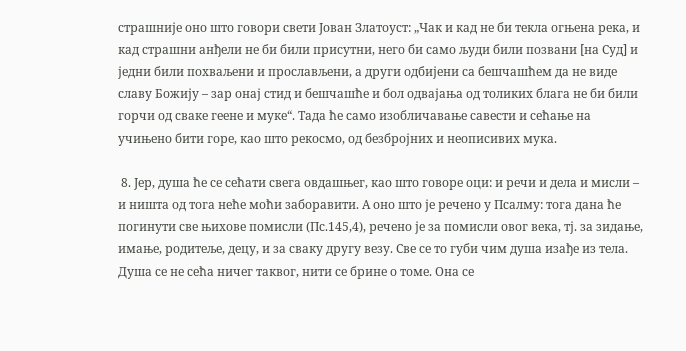страшније оно што говори свети Јован Златоуст: „Чак и кад не би текла огњена река, и кад страшни анђели не би били присутни, него би само људи били позвани [на Суд] и једни били похваљени и прослављени, а други одбијени са бешчашћем да не виде славу Божију – зар онај стид и бешчашће и бол одвајања од толиких блага не би били горчи од сваке геене и муке“. Тада ће само изобличавање савести и сећање на учињено бити горе, као што рекосмо, од безбројних и неописивих мука.

 8. Јер, душа ће се сећати свега овдашњег, као што говоре оци: и речи и дела и мисли – и ништа од тога неће моћи заборавити. А оно што је речено у Псалму: тога дана ће погинути све њихове помисли (Пс.145,4), речено је за помисли овог века, тј. за зидање, имање, родитеље, децу, и за сваку другу везу. Све се то губи чим душа изађе из тела. Душа се не сећа ничег таквог, нити се брине о томе. Она се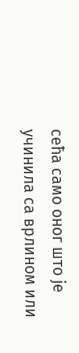сећа само оног што је учинила са врлином или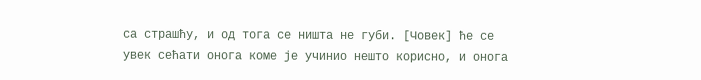са страшћу, и од тога се ништа не губи. [Човек] ће се увек сећати онога коме је учинио нешто корисно, и онога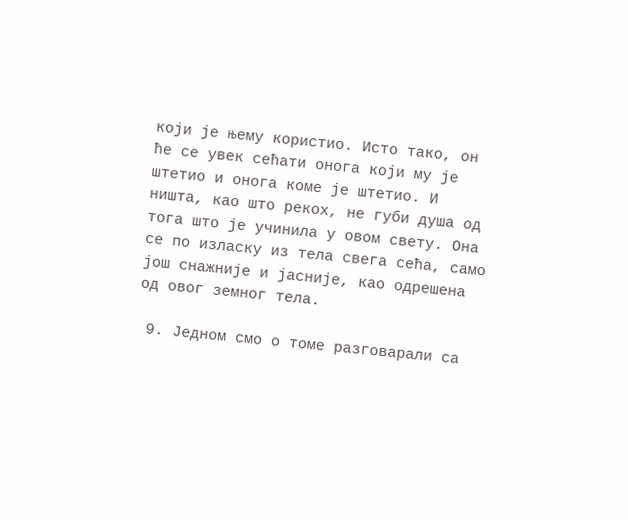који је њему користио. Исто тако, он ће се увек сећати онога који му је штетио и онога коме је штетио. И ништа, као што рекох, не губи душа од тога што је учинила у овом свету. Она се по изласку из тела свега сећа, само још снажније и јасније, као одрешена од овог земног тела.

 9. Једном смо о томе разговарали са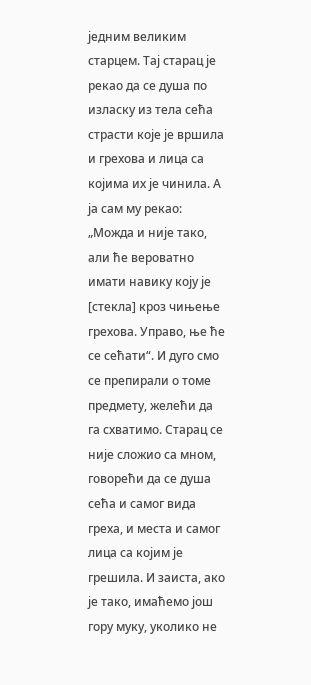једним великим старцем. Тај старац је рекао да се душа по изласку из тела сећа страсти које је вршила и грехова и лица са којима их је чинила. А ја сам му рекао: „Можда и није тако, али ће вероватно имати навику коју је [стекла] кроз чињење грехова. Управо, ње ће се сећати“. И дуго смо се препирали о томе предмету, желећи да га схватимо. Старац се није сложио са мном, говорећи да се душа сећа и самог вида греха, и места и самог лица са којим је грешила. И заиста, ако је тако, имаћемо још гору муку, уколико не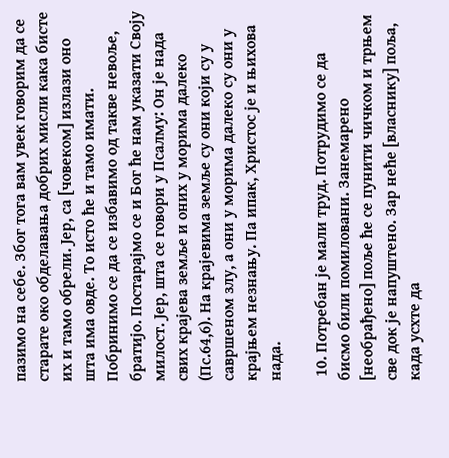пазимо на себе. Због тога вам увек говорим да се старате око обделавања добрих мисли кака бисте их и тамо обрели. Јер, са [човеком] излази оно шта има овде. То исто ће и тамо имати. Побринимо се да се избавимо од такве невоље, братијо. Постарајмо се и Бог ће нам указати Своју милост. Јер, шта се говори у Псалму: Он је нада свих крајева земље и оних у морима далеко (Пс.64,6). На крајевима земље су они који су у савршеном злу, а они у морима далеко су они у крајњем незнању. Па ипак, Христос је и њихова нада.

 10. Потребан је мали труд. Потрудимо се да бисмо били помиловани. Занемарено [необрађено] поље ће се пунити чичком и трњем све док је напуштено. Зар неће [власнику] поља, када усхте да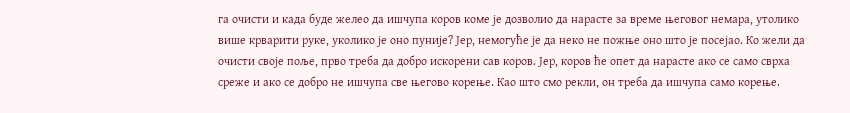га очисти и када буде желео да ишчупа коров коме је дозволио да нарасте за време његовог немара, утолико више крварити руке, уколико је оно пуније? Јер, немогуће је да неко не пожње оно што је посејао. Ко жели да очисти своје поље, прво треба да добро искорени сав коров. Јер, коров ће опет да нарасте ако се само сврха среже и ако се добро не ишчупа све његово корење. Као што смо рекли, он треба да ишчупа само корење.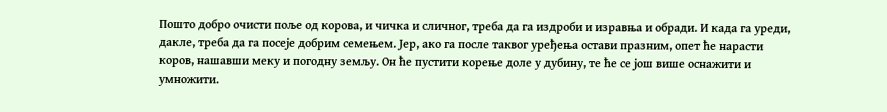Пошто добро очисти поље од корова, и чичка и сличног, треба да га издроби и изравња и обради. И када га уреди, дакле, треба да га посеје добрим семењем. Јер, ако га после таквог уређења остави празним, опет ће нарасти коров, нашавши меку и погодну земљу. Он ће пустити корење доле у дубину, те ће се још више оснажити и умножити.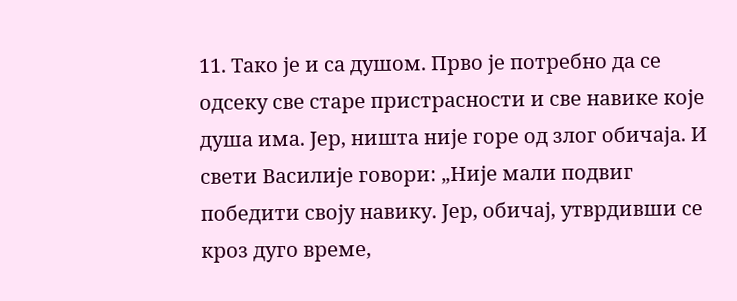11. Тако је и са душом. Прво је потребно да се одсеку све старе пристрасности и све навике које душа има. Јер, ништа није горе од злог обичаја. И свети Василије говори: „Није мали подвиг победити своју навику. Јер, обичај, утврдивши се кроз дуго време,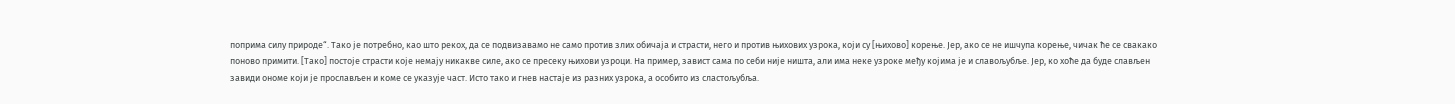поприма силу природе“. Тако је потребно, као што рекох, да се подвизавамо не само против злих обичаја и страсти, него и против њихових узрока, који су [њихово] корење. Јер, ако се не ишчупа корење, чичак ће се свакако поново примити. [Тако] постоје страсти које немају никакве силе, ако се пресеку њихови узроци. На пример, завист сама по себи није ништа, али има неке узроке међу којима је и славољубље. Јер, ко хоће да буде слављен завиди ономе који је прослављен и коме се указује част. Исто тако и гнев настаје из разних узрока, а особито из сластољубља.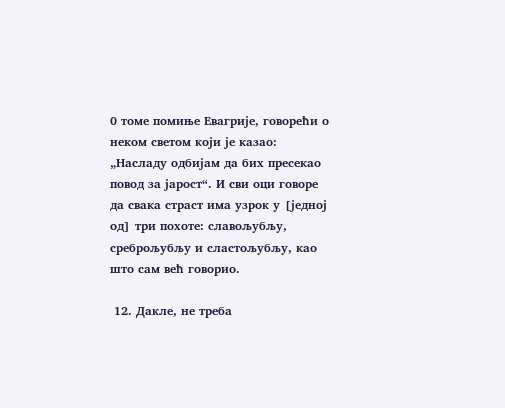0 томе помиње Евагрије, говорећи о неком светом који је казао: „Насладу одбијам да бих пресекао повод за јарост“. И сви оци говоре да свака страст има узрок у [једној од] три похоте: славољубљу, среброљубљу и сластољубљу, као што сам већ говорио.

 12. Дакле, не треба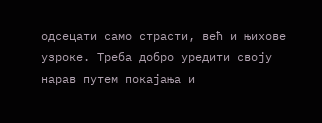одсецати само страсти, већ и њихове узроке. Треба добро уредити своју нарав путем покајања и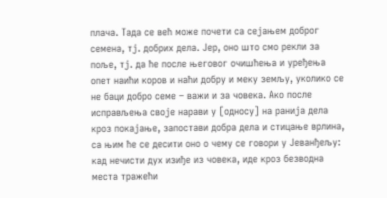плача. Тада се већ може почети са сејањем доброг семена, тј. добрих дела. Јер, оно што смо рекли за поље, тј. да ће после његовог очишћења и уређења опет наићи коров и наћи добру и меку земљу, уколико се не баци добро семе – важи и за човека. Ако после исправљења своје нарави у [односу] на ранија дела кроз покајање, запостави добра дела и стицање врлина, са њим ће се десити оно о чему се говори у Јеванђељу: кад нечисти дух изиђе из човека, иде кроз безводна места тражећи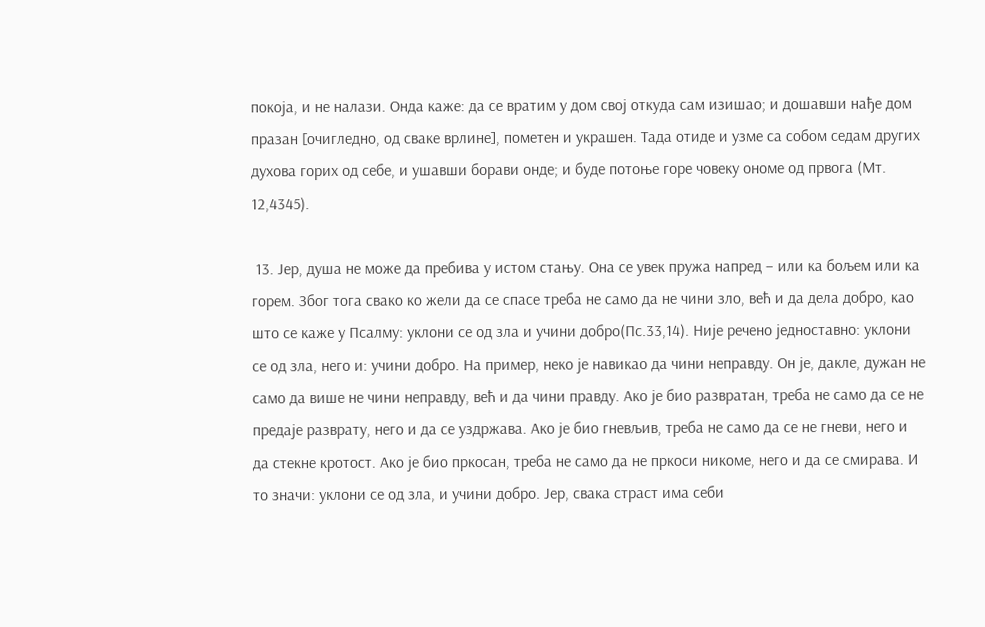покоја, и не налази. Онда каже: да се вратим у дом свој откуда сам изишао; и дошавши нађе дом празан [очигледно, од сваке врлине], пометен и украшен. Тада отиде и узме са собом седам других духова горих од себе, и ушавши борави онде; и буде потоње горе човеку ономе од првога (Мт. 12,4345).

 13. Јер, душа не може да пребива у истом стању. Она се увек пружа напред – или ка бољем или ка горем. Због тога свако ко жели да се спасе треба не само да не чини зло, већ и да дела добро, као што се каже у Псалму: уклони се од зла и учини добро(Пс.33,14). Није речено једноставно: уклони се од зла, него и: учини добро. На пример, неко је навикао да чини неправду. Он је, дакле, дужан не само да више не чини неправду, већ и да чини правду. Ако је био развратан, треба не само да се не предаје разврату, него и да се уздржава. Ако је био гневљив, треба не само да се не гневи, него и да стекне кротост. Ако је био пркосан, треба не само да не пркоси никоме, него и да се смирава. И то значи: уклони се од зла, и учини добро. Јер, свака страст има себи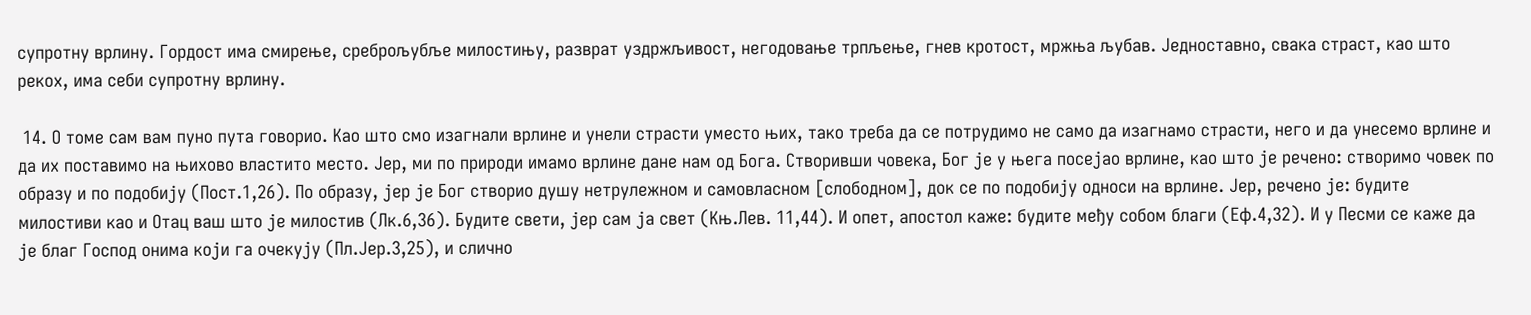супротну врлину. Гордост има смирење, среброљубље милостињу, разврат уздржљивост, негодовање трпљење, гнев кротост, мржња љубав. Једноставно, свака страст, као што рекох, има себи супротну врлину.

 14. О томе сам вам пуно пута говорио. Као што смо изагнали врлине и унели страсти уместо њих, тако треба да се потрудимо не само да изагнамо страсти, него и да унесемо врлине и да их поставимо на њихово властито место. Јер, ми по природи имамо врлине дане нам од Бога. Створивши човека, Бог је у њега посејао врлине, као што је речено: створимо човек по образу и по подобију (Пост.1,26). По образу, јер је Бог створио душу нетрулежном и самовласном [слободном], док се по подобију односи на врлине. Јер, речено је: будите милостиви као и Отац ваш што је милостив (Лк.6,36). Будите свети, јер сам ја свет (Књ.Лев. 11,44). И опет, апостол каже: будите међу собом благи (Еф.4,32). И у Песми се каже да је благ Господ онима који га очекују (Пл.Јер.3,25), и слично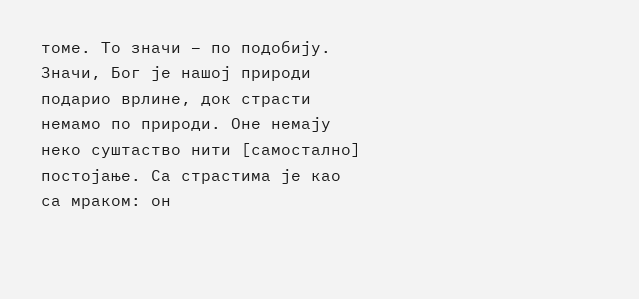томе. То значи – по подобију. Значи, Бог је нашој природи подарио врлине, док страсти немамо по природи. Оне немају неко суштаство нити [самостално] постојање. Са страстима је као са мраком: он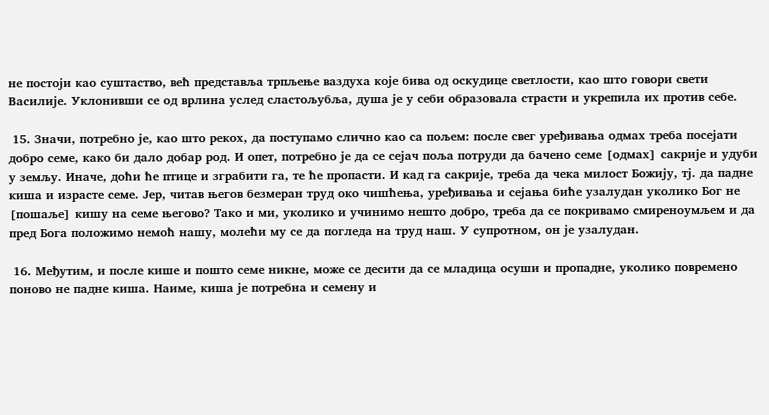не постоји као суштаство, већ представља трпљење ваздуха које бива од оскудице светлости, као што говори свети Василије. Уклонивши се од врлина услед сластољубља, душа је у себи образовала страсти и укрепила их против себе.

 15. Значи, потребно је, као што рекох, да поступамо слично као са пољем: после свег уређивања одмах треба посејати добро семе, како би дало добар род. И опет, потребно је да се сејач поља потруди да бачено семе [одмах] сакрије и удуби у земљу. Иначе, доћи ће птице и зграбити га, те ће пропасти. И кад га сакрије, треба да чека милост Божију, тј. да падне киша и израсте семе. Јер, читав његов безмеран труд око чишћења, уређивања и сејања биће узалудан уколико Бог не [пошаље] кишу на семе његово? Тако и ми, уколико и учинимо нешто добро, треба да се покривамо смиреноумљем и да пред Бога положимо немоћ нашу, молећи му се да погледа на труд наш. У супротном, он је узалудан.

 16. Међутим, и после кише и пошто семе никне, може се десити да се младица осуши и пропадне, уколико повремено поново не падне киша. Наиме, киша је потребна и семену и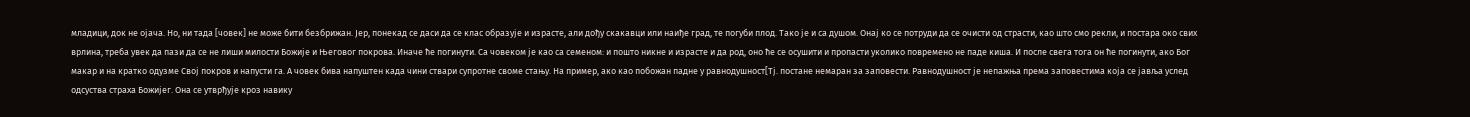младици, док не ојача. Но, ни тада [човек] не може бити безбрижан. Јер, понекад се даси да се клас образује и израсте, али дођу скакавци или наиђе град, те погуби плод. Тако је и са душом. Онај ко се потруди да се очисти од страсти, као што смо рекли, и постара око свих врлина, треба увек да пази да се не лиши милости Божије и Његовог покрова. Иначе ће погинути. Са човеком је као са семеном: и пошто никне и израсте и да род, оно ће се осушити и пропасти уколико повремено не паде киша. И после свега тога он ће погинути, ако Бог макар и на кратко одузме Свој покров и напусти га. А човек бива напуштен када чини ствари супротне своме стању. На пример, ако као побожан падне у равнодушност[Тј. постане немаран за заповести. Равнодушност је непажња према заповестима која се јавља услед одсуства страха Божијег. Она се утврђује кроз навику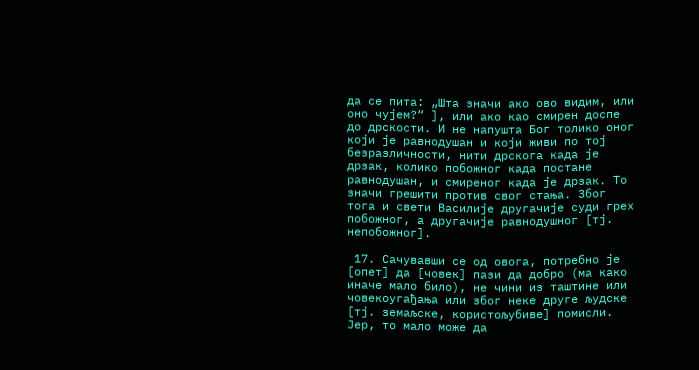да се пита: „Шта значи ако ово видим, или оно чујем?“ ], или ако као смирен доспе до дрскости. И не напушта Бог толико оног који је равнодушан и који живи по тој безразличности, нити дрскога када је дрзак, колико побожног када постане равнодушан, и смиреног када је дрзак. То значи грешити против свог стања. Због тога и свети Василије другачије суди грех побожног, а другачије равнодушног [тј. непобожног].

 17. Сачувавши се од овога, потребно је [опет] да [човек] пази да добро (ма како иначе мало било), не чини из таштине или човекоугађања или због неке друге људске [тј. земаљске, користољубиве] помисли. Јер, то мало може да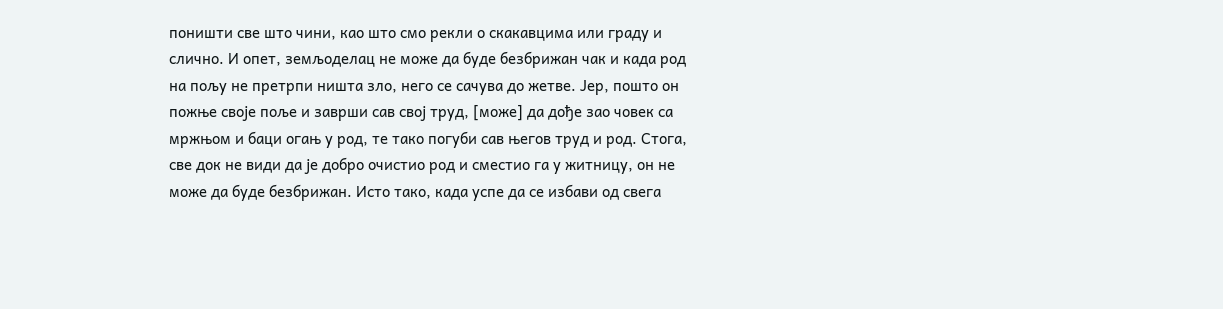поништи све што чини, као што смо рекли о скакавцима или граду и слично. И опет, земљоделац не може да буде безбрижан чак и када род на пољу не претрпи ништа зло, него се сачува до жетве. Јер, пошто он пожње своје поље и заврши сав свој труд, [може] да дође зао човек са мржњом и баци огањ у род, те тако погуби сав његов труд и род. Стога, све док не види да је добро очистио род и сместио га у житницу, он не може да буде безбрижан. Исто тако, када успе да се избави од свега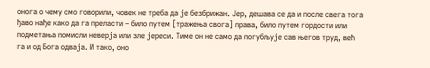онога о чему смо говорили, човек не треба да је безбрижан. Јер, дешава се да и после свега тога ђаво нађе како да га преласти – било путем [тражења свога] права, било путем гордости или подметања помисли неверја или зле јереси. Тиме он не само да погубљује сав његов труд, већ га и од Бога одваја. И тако, оно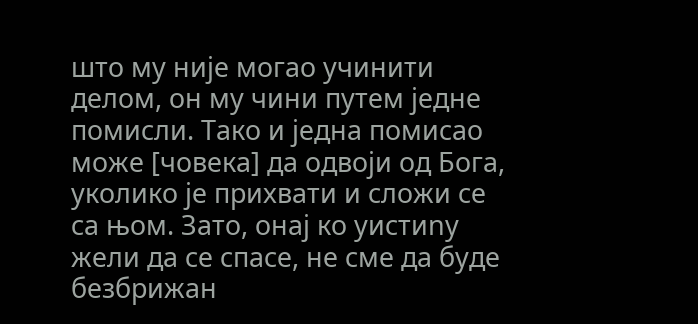што му није могао учинити делом, он му чини путем једне помисли. Тако и једна помисао може [човека] да одвоји од Бога, уколико је прихвати и сложи се са њом. Зато, онај ко уистиnу жели да се спасе, не сме да буде безбрижан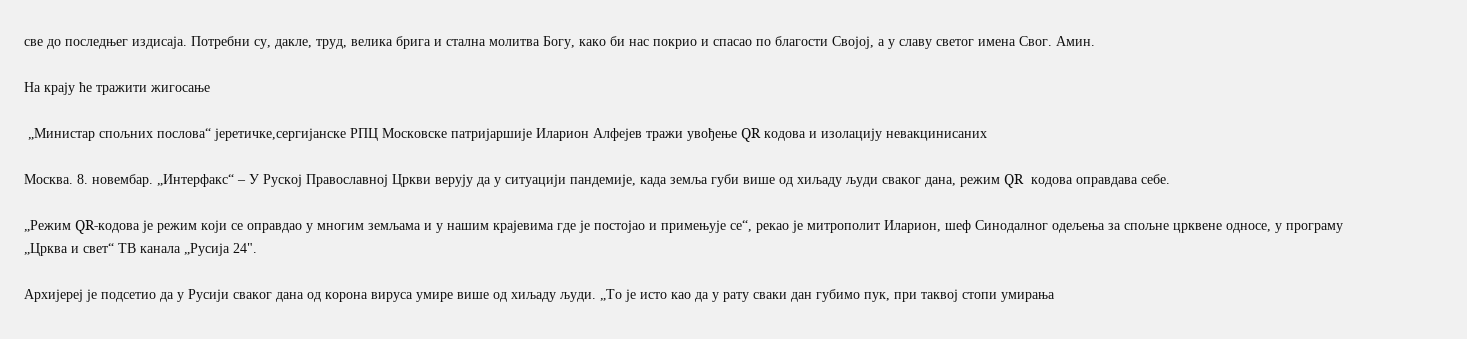све до последњег издисаја. Потребни су, дакле, труд, велика брига и стална молитва Богу, како би нас покрио и спасао по благости Својој, а у славу светог имена Свог. Амин.

На крају ће тражити жигосање

 „Министар спољних послова“ јеретичке,сергијанске РПЦ Московске патријаршије Иларион Алфејев тражи увођење QR кодова и изолацију невакцинисаних

Москва. 8. новембар. „Интерфакс“ – У Руској Православној Цркви верују да у ситуацији пандемије, када земља губи више од хиљаду људи сваког дана, режим QR  кодова оправдава себе.

„Режим QR-кодова је режим који се оправдао у многим земљама и у нашим крајевима где је постојао и примењује се“, рекао је митрополит Иларион, шеф Синодалног одељења за спољне црквене односе, у програму „Црква и свет“ ТВ канала „Русија 24".

Архијереј је подсетио да у Русији сваког дана од корона вируса умире више од хиљаду људи. „То је исто као да у рату сваки дан губимо пук, при таквој стопи умирања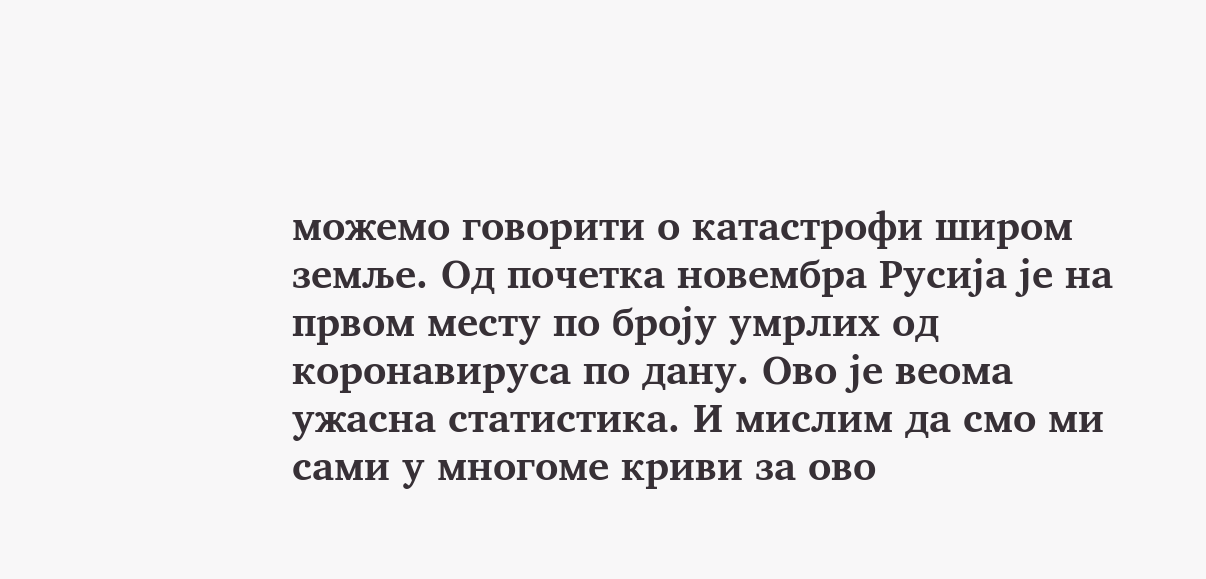можемо говорити о катастрофи широм земље. Од почетка новембра Русија је на првом месту по броју умрлих од коронавируса по дану. Ово је веома ужасна статистика. И мислим да смо ми сами у многоме криви за ово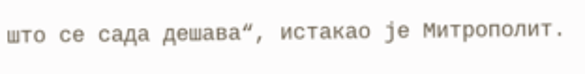што се сада дешава“, истакао је Митрополит.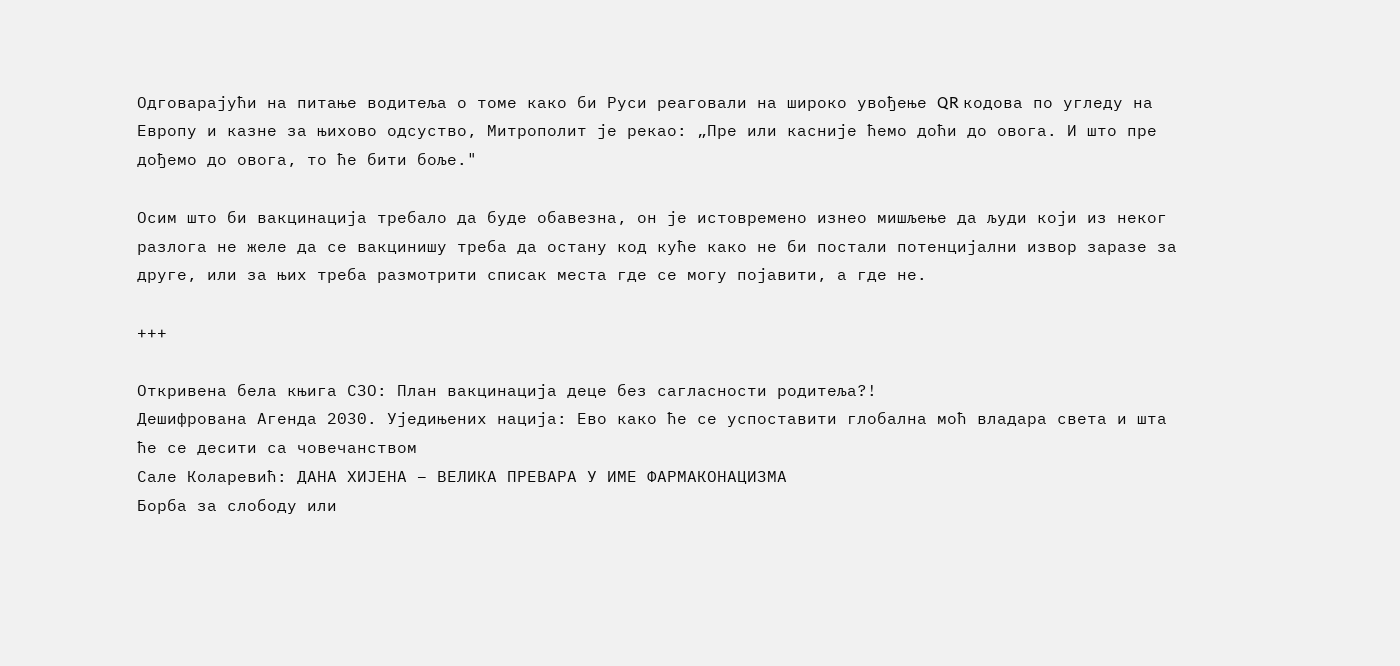Одговарајући на питање водитеља о томе како би Руси реаговали на широко увођење QR кодова по угледу на Европу и казне за њихово одсуство, Митрополит је рекао: „Пре или касније ћемо доћи до овога. И што пре дођемо до овога, то ће бити боље."

Осим што би вакцинација требало да буде обавезна, он је истовремено изнео мишљење да људи који из неког разлога не желе да се вакцинишу треба да остану код куће како не би постали потенцијални извор заразе за друге, или за њих треба размотрити списак места где се могу појавити, а где не.

+++

Откривена бела књига СЗО: План вакцинација деце без сагласности родитеља?!
Дешифрована Агенда 2030. Уједињених нација: Ево како ће се успоставити глобална моћ владара света и шта ће се десити са човечанством
Сале Коларевић: ДАНА ХИЈЕНА – ВЕЛИКА ПРЕВАРА У ИМЕ ФАРМАКОНАЦИЗМА
Борба за слободу или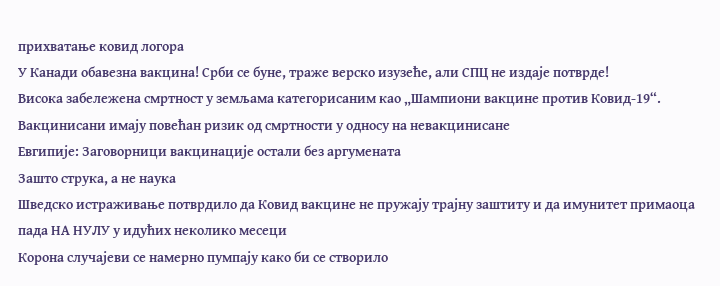прихватање ковид логора
У Канади обавезна вакцина! Срби се буне, траже верско изузеће, али СПЦ не издаје потврде!
Висока забележена смртност у земљама категорисаним као „Шампиони вакцине против Ковид-19“. Вакцинисани имају повећан ризик од смртности у односу на невакцинисане
Евгипије: Заговорници вакцинације остали без аргумената
Зашто струка, а не наука
Шведско истраживање потврдило да Ковид вакцине не пружају трајну заштиту и да имунитет примаоца пада НА НУЛУ у идућих неколико месеци
Корона случајеви се намерно пумпају како би се створило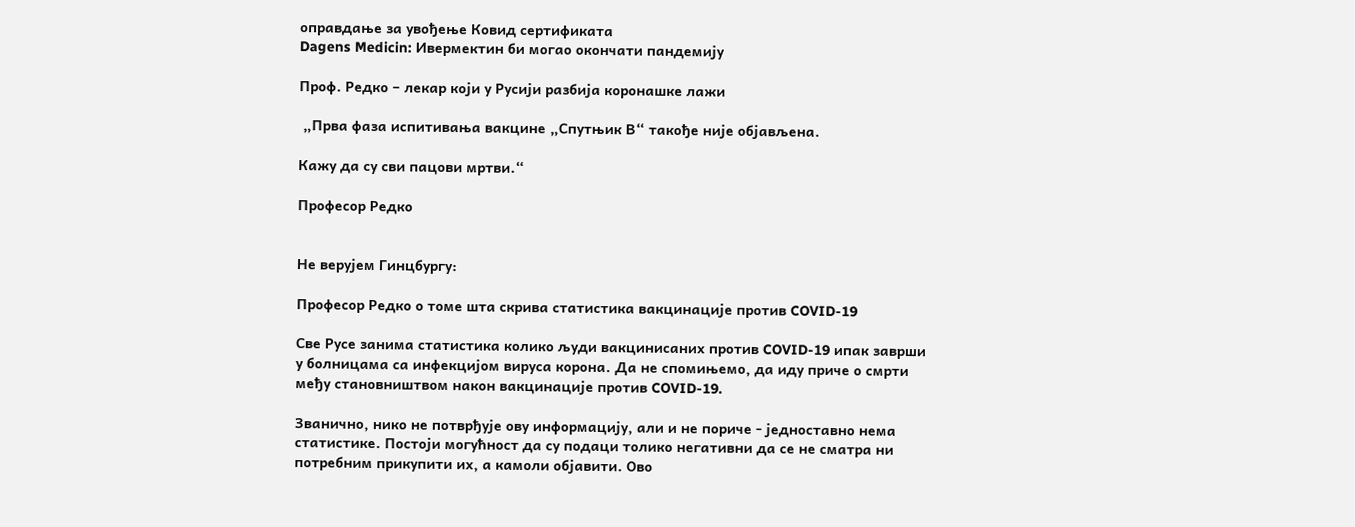оправдање за увођење Ковид сертификата
Dagens Medicin: Ивермектин би могао окончати пандемију

Проф. Редко – лекар који у Русији разбија коронашке лажи

 „Прва фаза испитивања вакцине „Спутњик В“ такође није објављена.

Кажу да су сви пацови мртви.“

Професор Редко


Не верујем Гинцбургу:

Професор Редко о томе шта скрива статистика вакцинације против COVID-19

Све Русе занима статистика колико људи вакцинисаних против COVID-19 ипак заврши у болницама са инфекцијом вируса корона. Да не спомињемо, да иду приче о смрти међу становништвом након вакцинације против COVID-19.

Званично, нико не потврђује ову информацију, али и не пориче - једноставно нема статистике. Постоји могућност да су подаци толико негативни да се не сматра ни потребним прикупити их, а камоли објавити. Ово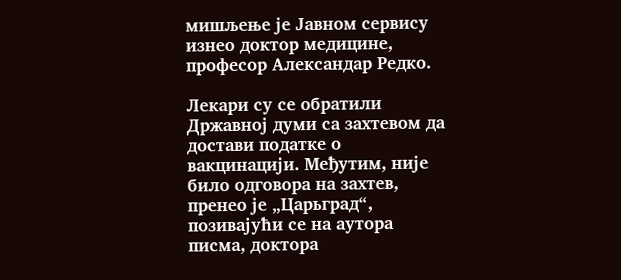мишљење је Јавном сервису изнео доктор медицине, професор Александар Редко.

Лекари су се обратили Државној думи са захтевом да достави податке о вакцинацији. Међутим, није било одговора на захтев, пренео је „Царьград“, позивајући се на аутора писма, доктора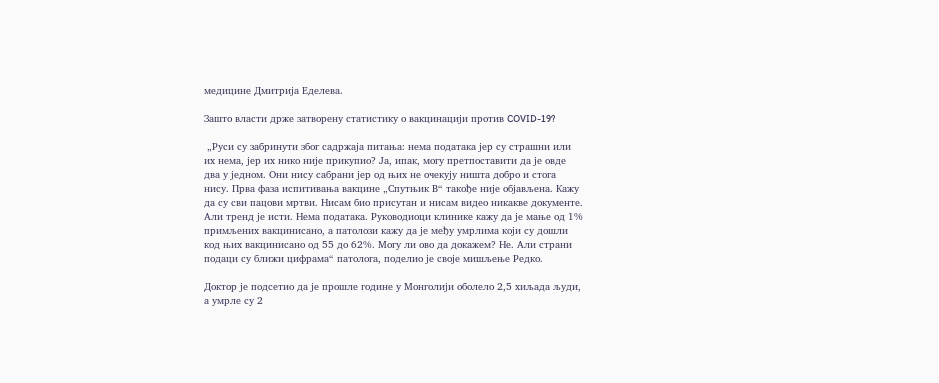медицине Дмитрија Еделева.

Зашто власти држе затворену статистику о вакцинацији против COVID-19?

 „Руси су забринути због садржаја питања: нема података јер су страшни или их нема, јер их нико није прикупио? Ја, ипак, могу претпоставити да је овде два у једном. Они нису сабрани јер од њих не очекују ништа добро и стога нису. Прва фаза испитивања вакцине „Спутњик В“ такође није објављена. Кажу да су сви пацови мртви. Нисам био присутан и нисам видео никакве документе. Али тренд је исти. Нема података. Руководиоци клинике кажу да је мање од 1% примљених вакцинисано, а патолози кажу да је међу умрлима који су дошли код њих вакцинисано од 55 до 62%. Могу ли ово да докажем? Не. Али страни подаци су ближи цифрама“ патолога, поделио је своје мишљење Редко.

Доктор је подсетио да је прошле године у Монголији оболело 2,5 хиљада људи, а умрле су 2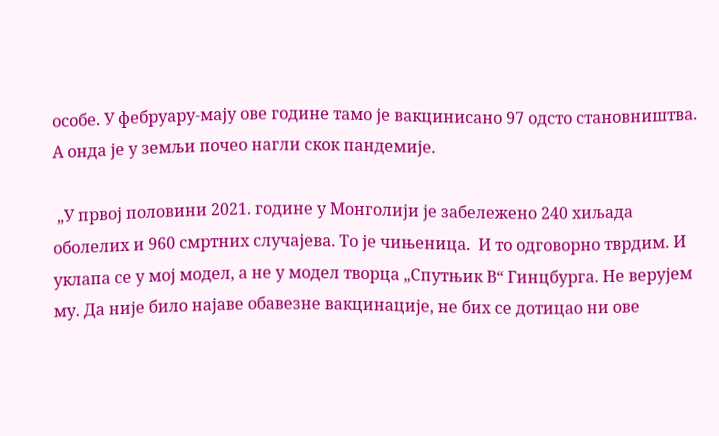особе. У фебруару-мају ове године тамо је вакцинисано 97 одсто становништва. А онда је у земљи почео нагли скок пандемије.

 „У првој половини 2021. године у Монголији је забележено 240 хиљада оболелих и 960 смртних случајева. То је чињеница.  И то одговорно тврдим. И уклапа се у мој модел, а не у модел творца „Спутњик В“ Гинцбурга. Не верујем му. Да није било најаве обавезне вакцинације, не бих се дотицао ни ове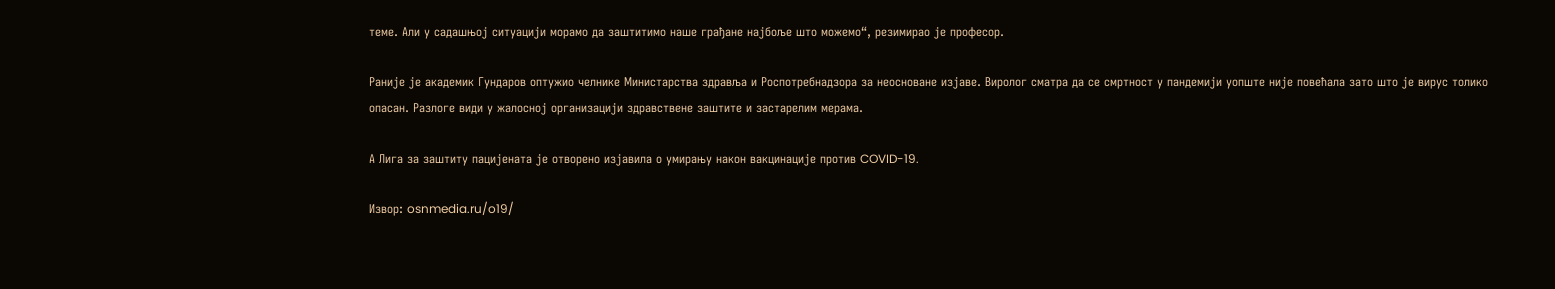теме. Али у садашњој ситуацији морамо да заштитимо наше грађане најбоље што можемо“, резимирао је професор.

Раније је академик Гундаров оптужио челнике Министарства здравља и Роспотребнадзора за неосноване изјаве. Виролог сматра да се смртност у пандемији уопште није повећала зато што је вирус толико опасан. Разлоге види у жалосној организацији здравствене заштите и застарелим мерама.

А Лига за заштиту пацијената је отворено изјавила о умирању након вакцинације против COVID-19.

Извор: osnmedia.ru/o19/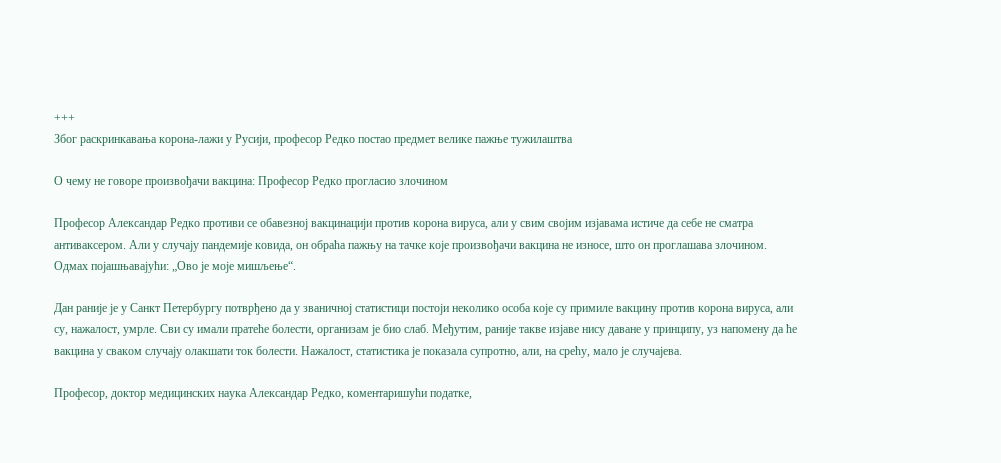+++
Због раскринкавања корона-лажи у Русији, професор Редко постао предмет велике пажње тужилаштва

О чему не говоре произвођачи вакцина: Професор Редко прогласио злочином

Професор Александар Редко противи се обавезној вакцинацији против корона вируса, али у свим својим изјавама истиче да себе не сматра антиваксером. Али у случају пандемије ковида, он обраћа пажњу на тачке које произвођачи вакцина не износе, што он проглашава злочином. Одмах појашњавајући: „Ово је моје мишљење“.

Дан раније је у Санкт Петербургу потврђено да у званичној статистици постоји неколико особа које су примиле вакцину против корона вируса, али су, нажалост, умрле. Сви су имали пратеће болести, организам је био слаб. Међутим, раније такве изјаве нису даване у принципу, уз напомену да ће вакцина у сваком случају олакшати ток болести. Нажалост, статистика је показала супротно, али, на срећу, мало је случајева.

Професор, доктор медицинских наука Александар Редко, коментаришући податке,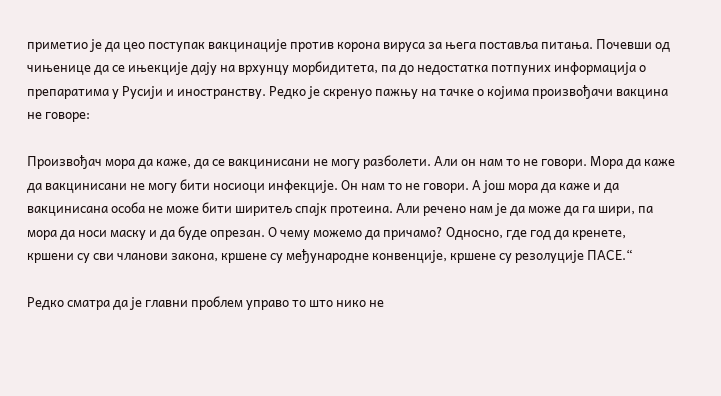приметио је да цео поступак вакцинације против корона вируса за њега поставља питања. Почевши од чињенице да се ињекције дају на врхунцу морбидитета, па до недостатка потпуних информација о препаратима у Русији и иностранству. Редко је скренуо пажњу на тачке о којима произвођачи вакцина не говоре:

Произвођач мора да каже, да се вакцинисани не могу разболети. Али он нам то не говори. Мора да каже да вакцинисани не могу бити носиоци инфекције. Он нам то не говори. А још мора да каже и да вакцинисана особа не може бити ширитељ спајк протеина. Али речено нам је да може да га шири, па мора да носи маску и да буде опрезан. О чему можемо да причамо? Односно, где год да кренете, кршени су сви чланови закона, кршене су међународне конвенције, кршене су резолуције ПАСЕ.“

Редко сматра да је главни проблем управо то што нико не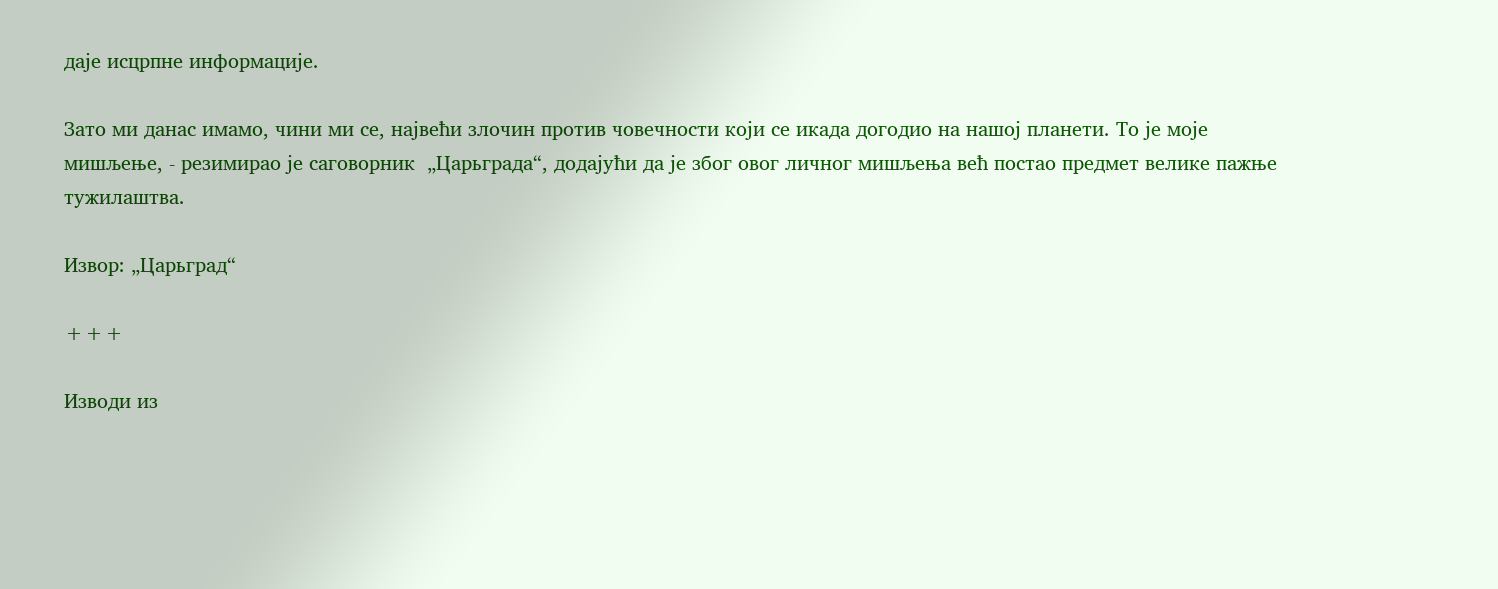даје исцрпне информације.

Зато ми данас имамо, чини ми се, највећи злочин против човечности који се икада догодио на нашој планети. То је моје мишљење, - резимирао је саговорник  „Царьграда“, додајући да је због овог личног мишљења већ постао предмет велике пажње тужилаштва.

Извор: „Царьград“

+++

Изводи из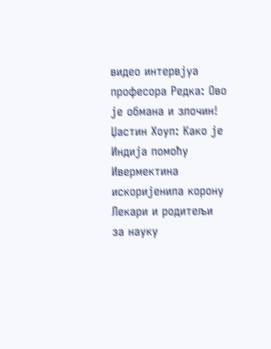видео интервјуа професора Редка: Ово је обмана и злочин!
Џастин Хоуп: Како је Индија помоћу Ивермектина искоријенила корону
Лекари и родитељи за науку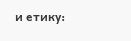и етику: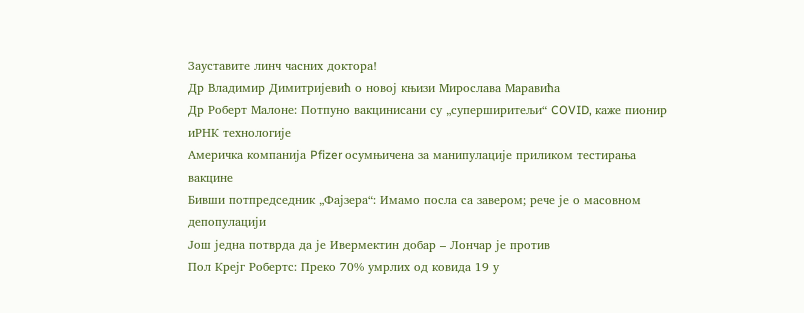Зауставите линч часних доктора!
Др Владимир Димитријевић о новој књизи Мирослава Маравића
Др Роберт Малоне: Потпуно вакцинисани су „суперширитељи“ COVID, каже пионир иРНК технологије
Америчка компанија Pfizer осумњичена за манипулације приликом тестирања вакцине
Бивши потпредседник „Фајзера“: Имамо посла са завером; рече је о масовном депопулацији
Још једна потврда да је Ивермектин добар – Лончар је против
Пол Крејг Робертс: Преко 70% умрлих од ковида 19 у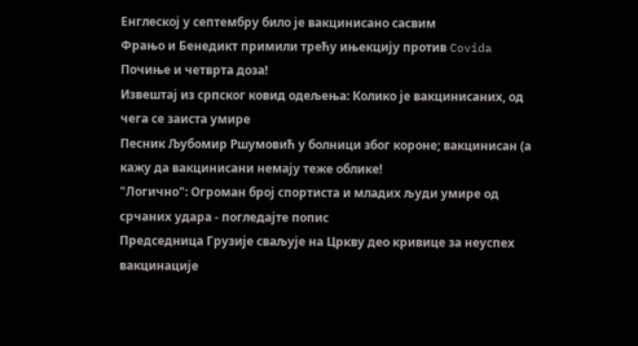Енглеској у септембру било је вакцинисано сасвим
Фрањо и Бенедикт примили трећу ињекцију против Covida
Почиње и четврта доза!
Извештај из српског ковид одељења: Колико је вакцинисаних, од чега се заиста умире
Песник Љубомир Ршумовић у болници због короне; вакцинисан (а кажу да вакцинисани немају теже облике!
"Логично": Огроман број спортиста и младих људи умире од срчаних удара - погледајте попис
Председница Грузије сваљује на Цркву део кривице за неуспех вакцинације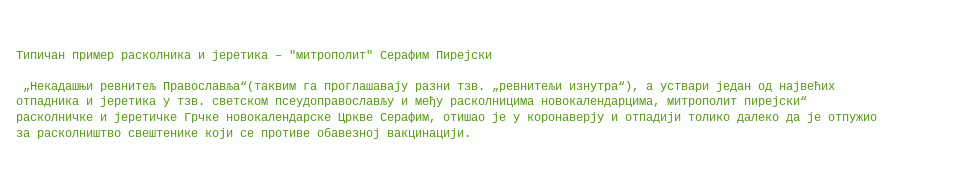Типичан пример расколника и јеретика – "митрополит" Серафим Пирејски

 „Некадашњи ревнитељ Православља“(таквим га проглашавају разни тзв. „ревнитељи изнутра“), а уствари један од највећих отпадника и јеретика у тзв. светском псеудоправослављу и међу расколницима новокалендарцима, митрополит пирејски“ расколничке и јеретичке Грчке новокалендарске Цркве Серафим, отишао је у коронаверју и отпадији толико далеко да је отпужио за расколништво свештенике који се противе обавезној вакцинацији.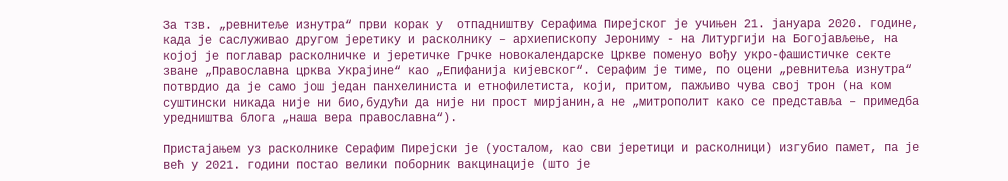За тзв. „ревнитеље изнутра“ први корак у  отпадништву Серафима Пирејског је учињен 21. јануара 2020. године, када је саслуживао другом јеретику и расколнику – архиепископу Јерониму - на Литургији на Богојављење, на којој је поглавар расколничке и јеретичке Грчке новокалендарске Цркве поменуо вођу укро-фашистичке секте зване „Православна црква Украјине“ као „Епифанија кијевског“. Серафим је тиме, по оцени „ревнитеља изнутра“ потврдио да је само још један панхелиниста и етнофилетиста, који, притом, пажљиво чува свој трон (на ком суштински никада није ни био,будући да није ни прост мирјанин,а не „митрополит како се представља – примедба уредништва блога „наша вера православна“).

Пристајањем уз расколнике Серафим Пирејски је (уосталом, као сви јеретици и расколници) изгубио памет, па је већ у 2021. години постао велики поборник вакцинације (што је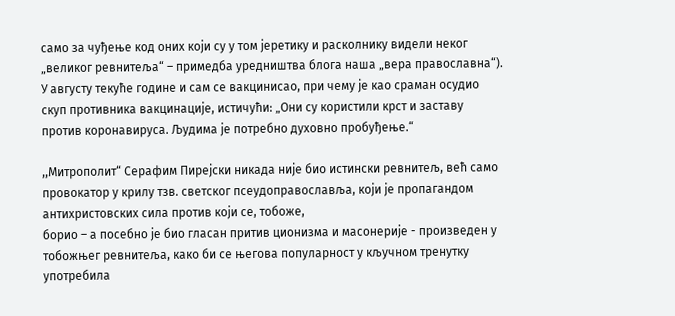само за чуђење код оних који су у том јеретику и расколнику видели неког „великог ревнитеља“ – примедба уредништва блога наша „вера православна“). У августу текуће године и сам се вакцинисао, при чему је као сраман осудио скуп противника вакцинације, истичући: „Они су користили крст и заставу против коронавируса. Људима је потребно духовно пробуђење.“

,,Митрополит“ Серафим Пирејски никада није био истински ревнитељ, већ само провокатор у крилу тзв. светског псеудоправославља, који је пропагандом
антихристовских сила против који се, тобоже,
борио – а посебно је био гласан притив ционизма и масонерије - произведен у тобожњег ревнитеља, како би се његова популарност у кључном тренутку употребила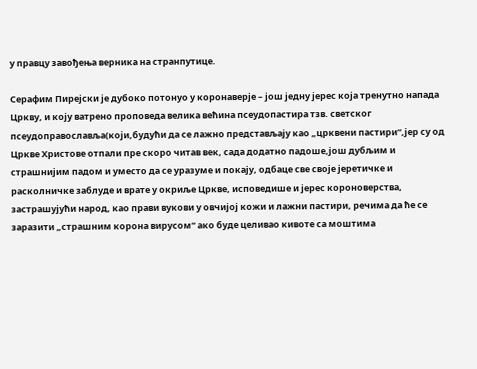у правцу завођења верника на странпутице.

Серафим Пирејски је дубоко потонуо у коронаверје – још једну јерес која тренутно напада Цркву, и коју ватрено проповеда велика већина псеудопастира тзв. светског псеудоправославља(који,будући да се лажно представљају као „црквени пастири“,јер су од Цркве Христове отпали пре скоро читав век, сада додатно падоше,још дубљим и страшнијим падом и уместо да се уразуме и покају, одбаце све своје јеретичке и расколничке заблуде и врате у окриље Цркве, исповедише и јерес короноверства, застрашујући народ, као прави вукови у овчијој кожи и лажни пастири, речима да ће се заразити „страшним корона вирусом“ ако буде целивао кивоте са моштима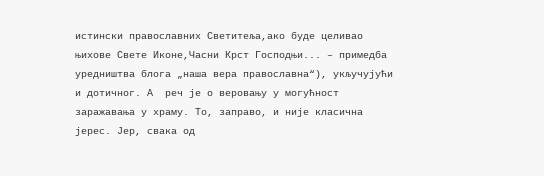истински православних Светитеља,ако буде целивао њихове Свете Иконе,Часни Крст Господњи... – примедба уредништва блога „наша вера православна“), укључујући и дотичног. А  реч је о веровању у могућност заражавања у храму. То, заправо, и није класична јерес. Јер, свака од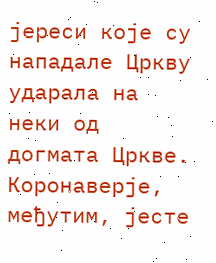јереси које су нападале Цркву ударала на неки од догмата Цркве. Коронаверје, међутим, јесте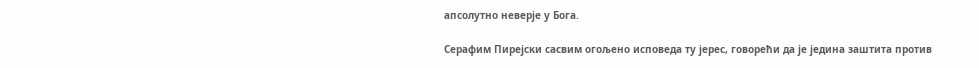апсолутно неверје у Бога.

Серафим Пирејски сасвим огољено исповеда ту јерес, говорећи да је једина заштита против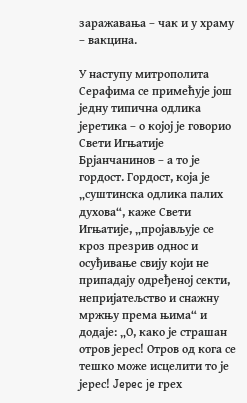заражавања – чак и у храму – вакцина.

У наступу митрополита Серафима се примећује још једну типична одлика јеретика – о којој је говорио Свети Игњатије Брјанчанинов – а то је гордост. Гордост, која је „суштинска одлика палих духова“, каже Свети Игњатије, „пројављује се кроз презрив однос и осуђивање свију који не припадају одређеној секти, непријатељство и снажну мржњу према њима“ и додаје: „О, како је страшан отров јерес! Отров од кога се тешко може исцелити то је јерес! Jepec je грех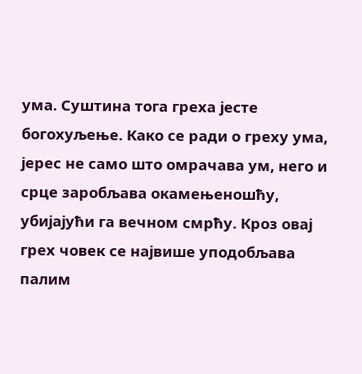ума. Суштина тога греха јесте богохуљење. Како се ради о греху ума, јерес не само што омрачава ум, него и срце заробљава окамењеношћу, убијајући га вечном смрћу. Кроз овај грех човек се највише уподобљава палим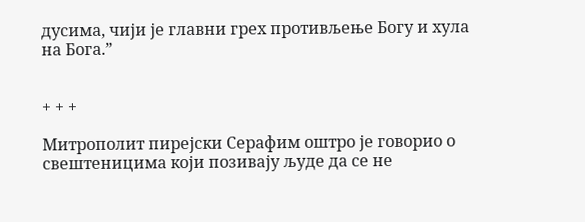дусима, чији је главни грех противљење Богу и хула на Бога.”


+ + +

Митрополит пирејски Серафим оштро је говорио о свештеницима који позивају људе да се не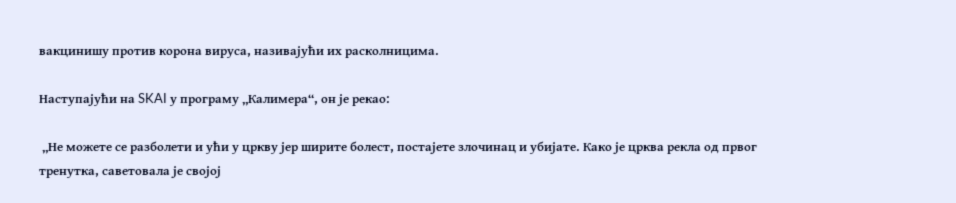вакцинишу против корона вируса, називајући их расколницима.

Наступајући на SKAI у програму „Калимера“, он је рекао:

 „Не можете се разболети и ући у цркву јер ширите болест, постајете злочинац и убијате. Како је црква рекла од првог тренутка, саветовала је својој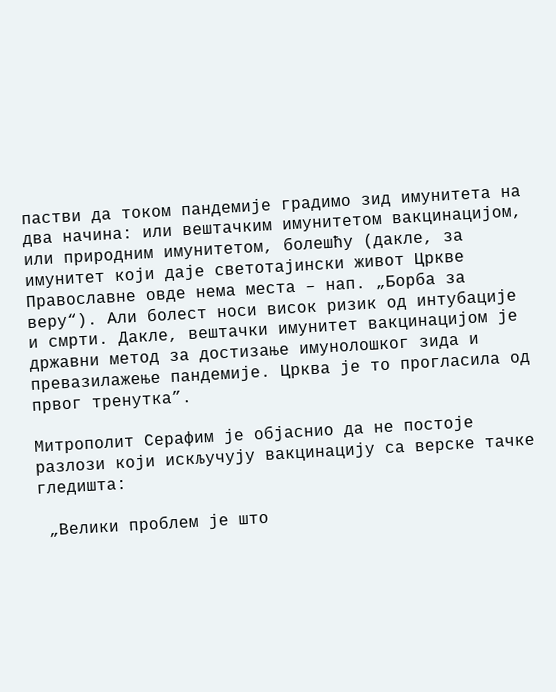пастви да током пандемије градимо зид имунитета на два начина: или вештачким имунитетом вакцинацијом, или природним имунитетом, болешћу (дакле, за имунитет који даје светотајински живот Цркве Православне овде нема места – нап. „Борба за веру“). Али болест носи висок ризик од интубације и смрти. Дакле, вештачки имунитет вакцинацијом је државни метод за достизање имунолошког зида и превазилажење пандемије. Црква је то прогласила од првог тренутка”.

Митрополит Серафим је објаснио да не постоје разлози који искључују вакцинацију са верске тачке гледишта:

 „Велики проблем је што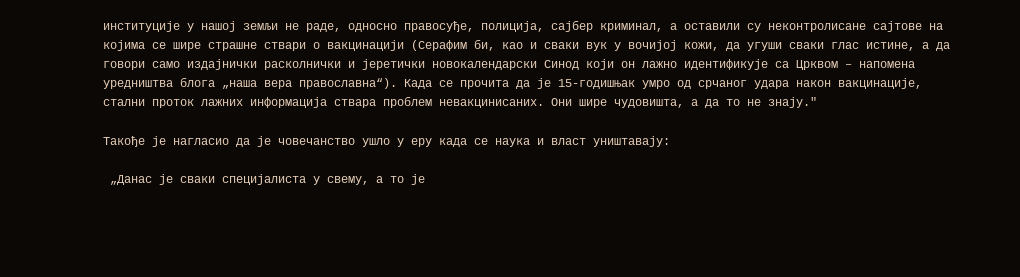институције у нашој земљи не раде, односно правосуђе, полиција, сајбер криминал, а оставили су неконтролисане сајтове на којима се шире страшне ствари о вакцинацији (Серафим би, као и сваки вук у вочијој кожи, да угуши сваки глас истине, а да говори само издајнички расколнички и јеретички новокалендарски Синод који он лажно идентификује са Црквом – напомена уредништва блога „наша вера православна“). Када се прочита да је 15-годишњак умро од срчаног удара након вакцинације, стални проток лажних информација ствара проблем невакцинисаних. Они шире чудовишта, а да то не знају."

Такође је нагласио да је човечанство ушло у еру када се наука и власт уништавају:

 „Данас је сваки специјалиста у свему, а то је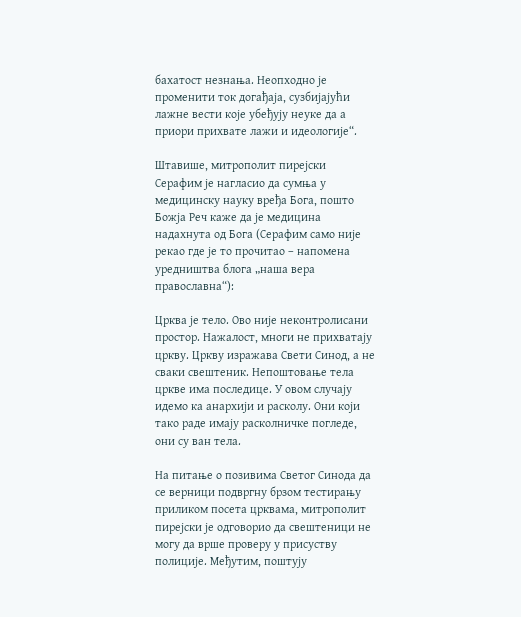бахатост незнања. Неопходно је променити ток догађаја, сузбијајући лажне вести које убеђују неуке да а приори прихвате лажи и идеологије“.

Штавише, митрополит пирејски Серафим је нагласио да сумња у медицинску науку вређа Бога, пошто Божја Реч каже да је медицина надахнута од Бога (Серафим само није рекао где је то прочитао – напомена уредништва блога „наша вера православна“):

Црква је тело. Ово није неконтролисани простор. Нажалост, многи не прихватају цркву. Цркву изражава Свети Синод, а не сваки свештеник. Непоштовање тела цркве има последице. У овом случају идемо ка анархији и расколу. Они који тако раде имају расколничке погледе, они су ван тела.

На питање о позивима Светог Синода да се верници подвргну брзом тестирању приликом посета црквама, митрополит пирејски је одговорио да свештеници не могу да врше проверу у присуству полиције. Међутим, поштују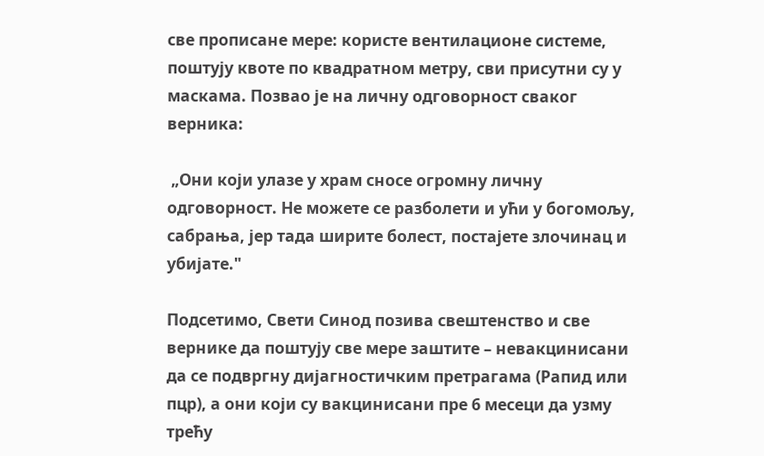све прописане мере: користе вентилационе системе, поштују квоте по квадратном метру, сви присутни су у маскама. Позвао је на личну одговорност сваког верника:

 „Они који улазе у храм сносе огромну личну одговорност. Не можете се разболети и ући у богомољу, сабрања, јер тада ширите болест, постајете злочинац и убијате."

Подсетимо, Свети Синод позива свештенство и све вернике да поштују све мере заштите – невакцинисани да се подвргну дијагностичким претрагама (Рапид или пцр), а они који су вакцинисани пре 6 месеци да узму трећу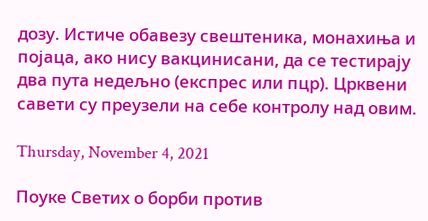дозу. Истиче обавезу свештеника, монахиња и појаца, ако нису вакцинисани, да се тестирају два пута недељно (експрес или пцр). Црквени савети су преузели на себе контролу над овим.

Thursday, November 4, 2021

Поуке Светих о борби против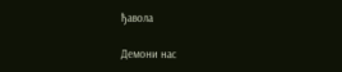ђавола

Демони нас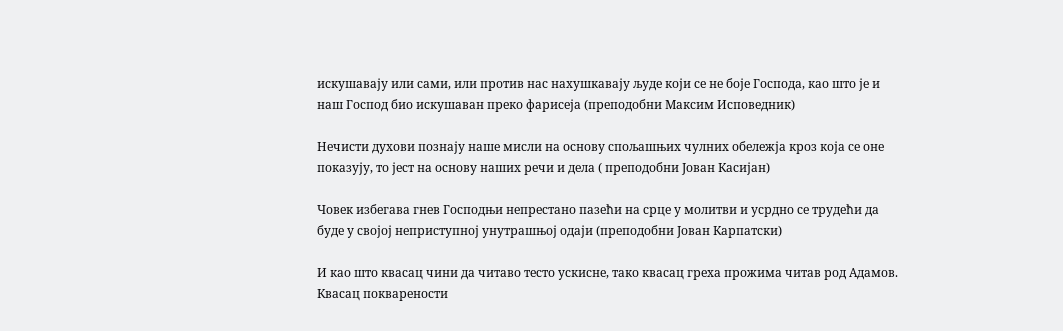искушавају или сами, или против нас нахушкавају људе који се не боје Господа, као што је и наш Господ био искушаван преко фарисеја (преподобни Максим Исповедник)

Нечисти духови познају наше мисли на основу спољашњих чулних обележја кроз која се оне показују, то јест на основу наших речи и дела ( преподобни Јован Касијан)

Човек избегава гнев Господњи непрестано пазећи на срце у молитви и усрдно се трудећи да буде у својој неприступној унутрашњој одаји (преподобни Јован Карпатски)

И као што квасац чини да читаво тесто ускисне, тако квасац греха прожима читав род Адамов. Квасац покварености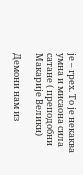је – грех. То је некаква умна и мисаона сила сатане ( преподобни Макарије Велики)

Демони нам из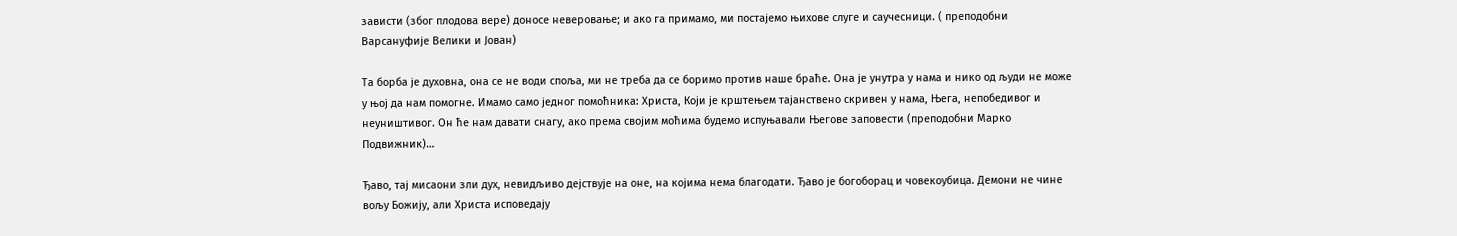зависти (због плодова вере) доносе неверовање; и ако га примамо, ми постајемо њихове слуге и саучесници. ( преподобни Варсануфије Велики и Јован)

Та борба је духовна, она се не води споља, ми не треба да се боримо против наше браће. Она је унутра у нама и нико од људи не може у њој да нам помогне. Имамо само једног помоћника: Христа, Који је крштењем тајанствено скривен у нама, Њега, непобедивог и неуништивог. Он ће нам давати снагу, ако према својим моћима будемо испуњавали Његове заповести (преподобни Марко Подвижник)…

Ђаво, тај мисаони зли дух, невидљиво дејствује на оне, на којима нема благодати. Ђаво је богоборац и човекоубица. Демони не чине вољу Божију, али Христа исповедају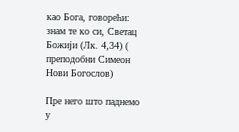као Бога, говорећи: знам те ко си, Светац Божији (Лк. 4,34) ( преподобни Симеон Нови Богослов)

Пре него што паднемо у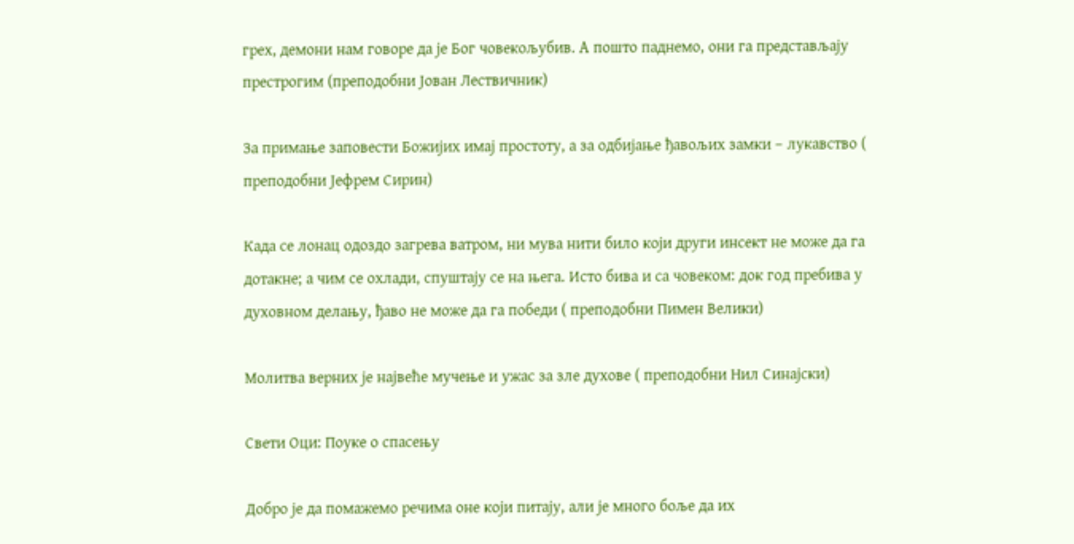грех, демони нам говоре да је Бог човекољубив. А пошто паднемо, они га представљају престрогим (преподобни Јован Лествичник)

За примање заповести Божијих имај простоту, а за одбијање ђавољих замки – лукавство ( преподобни Јефрем Сирин)

Када се лонац одоздо загрева ватром, ни мува нити било који други инсект не може да га дотакне; а чим се охлади, спуштају се на њега. Исто бива и са човеком: док год пребива у духовном делању, ђаво не може да га победи ( преподобни Пимен Велики)

Молитва верних је највеће мучење и ужас за зле духове ( преподобни Нил Синајски)

Свети Оци: Поуке о спасењу

Добро је да помажемо речима оне који питају, али је много боље да их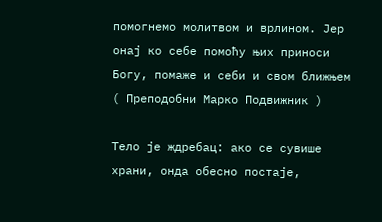помогнемо молитвом и врлином. Јер онај ко себе помоћу њих приноси Богу, помаже и себи и свом ближњем ( Преподобни Марко Подвижник )

Тело је ждребац: ако се сувише храни, онда обесно постаје,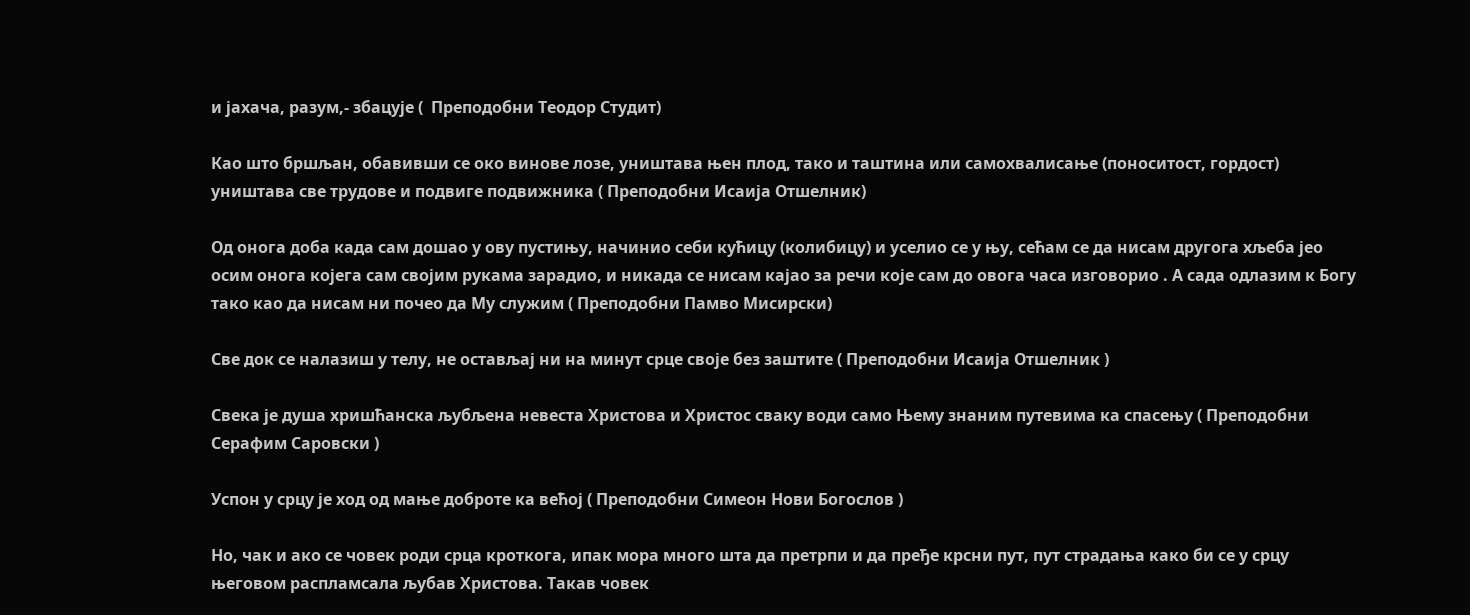и јахача, разум,- збацује (  Преподобни Теодор Студит)

Као што бршљан, обавивши се око винове лозе, уништава њен плод, тако и таштина или самохвалисање (поноситост, гордост) уништава све трудове и подвиге подвижника ( Преподобни Исаија Отшелник)

Од онога доба када сам дошао у ову пустињу, начинио себи кућицу (колибицу) и уселио се у њу, сећам се да нисам другога хљеба јео осим онога коjега сам својим рукама зарадио, и никада се нисам кајао за речи које сам до овога часа изговорио . А сада одлазим к Богу тако као да нисам ни почео да Му служим ( Преподобни Памво Мисирски)

Све док се налазиш у телу, не остављај ни на минут срце своје без заштите ( Преподобни Исаија Отшелник )

Свека је душа хришћанска љубљена невеста Христова и Христос сваку води само Њему знаним путевима ка спасењу ( Преподобни Серафим Саровски )

Успон у срцу је ход од мање доброте ка већој ( Преподобни Симеон Нови Богослов )

Но, чак и ако се човек роди срца кроткога, ипак мора много шта да претрпи и да пређе крсни пут, пут страдања како би се у срцу његовом распламсала љубав Христова. Такав човек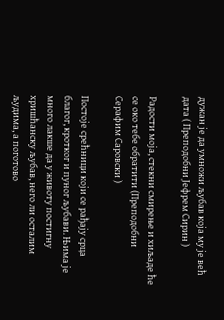дужан је да умножи љубав која му је већ дата ( Преподобни Јефрем Сирин )

Радости моја, стекни смирење и хиљаде ће се око тебе обратити (Преподобни Серафим Саровски )

Постоје срећници који се рађају срца благог, кротког и пуног љубави. Њима је много лакше да у животу постигну хришћанску љубав, него ли осталим људима, а поготово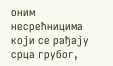оним несрећницима који се рађају срца грубог,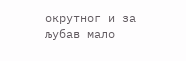окрутног и за љубав мало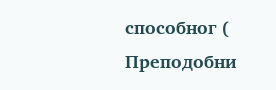способног ( Преподобни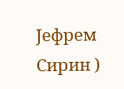Јефрем Сирин )